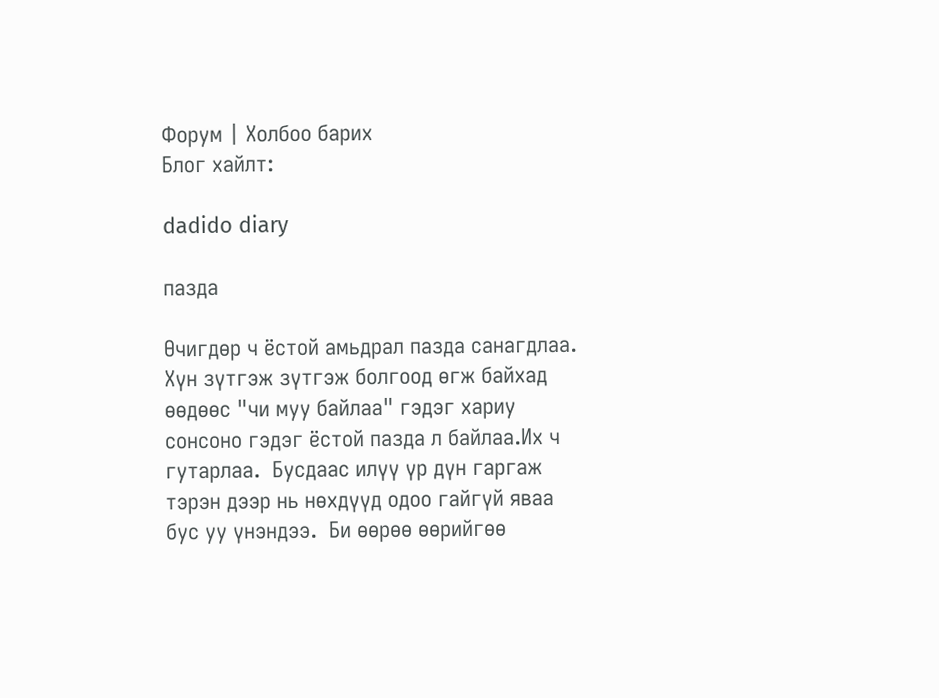Форум | Холбоо барих
Блог хайлт:

dadido diary

пазда

Өчигдөр ч ёстой амьдрал пазда санагдлаа.  Хүн зүтгэж зүтгэж болгоод өгж байхад өөдөөс "чи муу байлаа" гэдэг хариу сонсоно гэдэг ёстой пазда л байлаа.Их ч гутарлаа.  Бусдаас илүү үр дүн гаргаж тэрэн дээр нь нөхдүүд одоо гайгүй яваа бус уу үнэндээ.  Би өөрөө өөрийгөө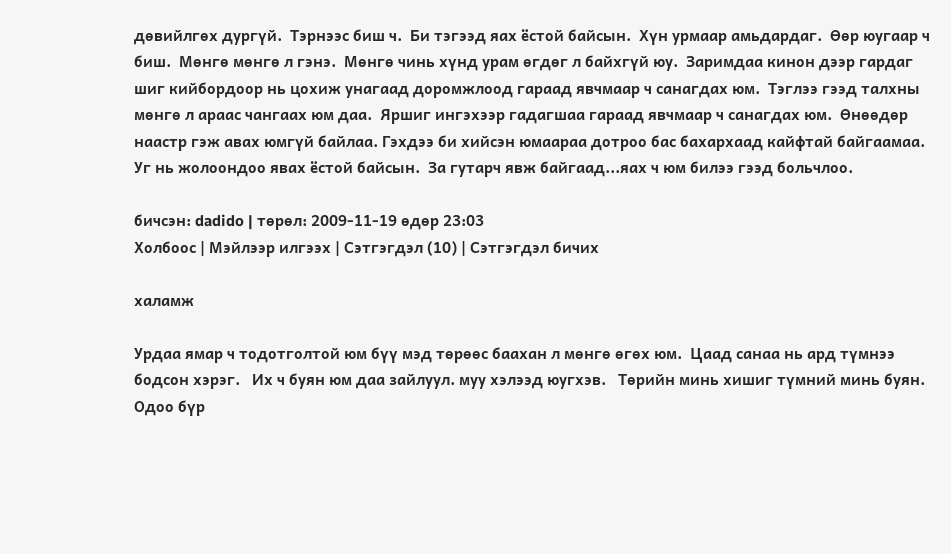дөвийлгөх дургүй.  Тэрнээс биш ч.  Би тэгээд яах ёстой байсын.  Хүн урмаар амьдардаг.  Өөр юугаар ч биш.  Мөнгө мөнгө л гэнэ.  Мөнгө чинь хүнд урам өгдөг л байхгүй юу.  Заримдаа кинон дээр гардаг шиг кийбордоор нь цохиж унагаад доромжлоод гараад явчмаар ч санагдах юм.  Тэглээ гээд талхны мөнгө л араас чангаах юм даа.  Яршиг ингэхээр гадагшаа гараад явчмаар ч санагдах юм.  Өнөөдөр наастр гэж авах юмгүй байлаа. Гэхдээ би хийсэн юмаараа дотроо бас бахархаад кайфтай байгаамаа.  Уг нь жолоондоо явах ёстой байсын.  За гутарч явж байгаад...яах ч юм билээ гээд больчлоо.

бичсэн: dadido | төрөл: 2009-11-19 өдөр 23:03
Холбоос | Мэйлээр илгээх | Сэтгэгдэл (10) | Сэтгэгдэл бичих

халамж

Урдаа ямар ч тодотголтой юм бүү мэд төрөөс баахан л мөнгө өгөх юм.  Цаад санаа нь ард түмнээ бодсон хэрэг.   Их ч буян юм даа зайлуул. муу хэлээд юугхэв.   Төрийн минь хишиг түмний минь буян.  Одоо бүр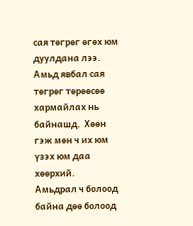сая төгрөг өгөх юм дуулдана лээ.  Амьд явбал сая төгрөг төрөөсөө хармайлах нь байнашд.  Хөөн гэж мөн ч их юм үзэх юм даа хөөрхий.  Амьдрал ч болоод байна дөө болоод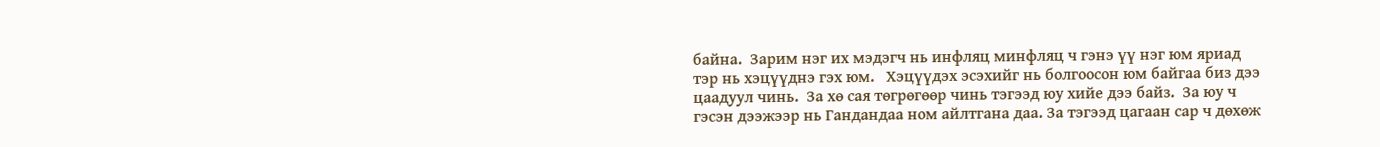байна.  Зарим нэг их мэдэгч нь инфляц минфляц ч гэнэ үү нэг юм яриад тэр нь хэцүүднэ гэх юм.   Хэцүүдэх эсэхийг нь болгоосон юм байгаа биз дээ цаадуул чинь.  За хө сая төгрөгөөр чинь тэгээд юу хийе дээ байз.  За юу ч гэсэн дээжээр нь Гандандаа ном айлтгана даа. За тэгээд цагаан сар ч дөхөж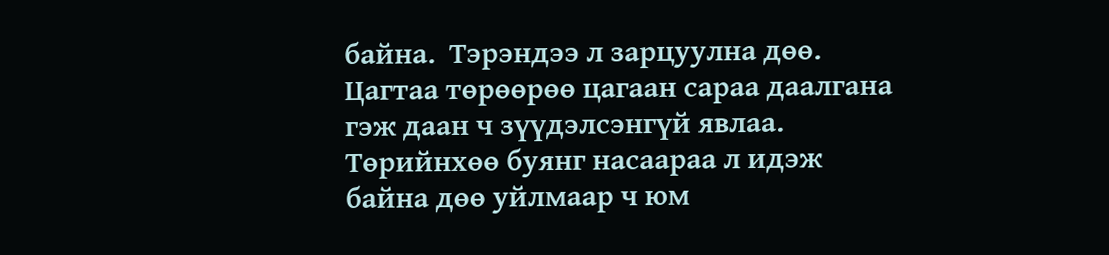байна.  Тэрэндээ л зарцуулна дөө.  Цагтаа төрөөрөө цагаан сараа даалгана гэж даан ч зүүдэлсэнгүй явлаа.   Төрийнхөө буянг насаараа л идэж байна дөө уйлмаар ч юм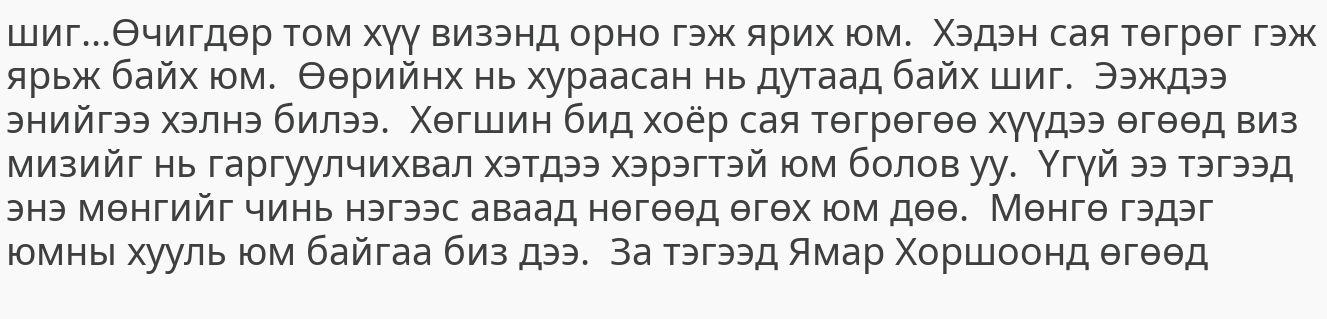шиг...Өчигдөр том хүү визэнд орно гэж ярих юм.  Хэдэн сая төгрөг гэж ярьж байх юм.  Өөрийнх нь хураасан нь дутаад байх шиг.  Ээждээ энийгээ хэлнэ билээ.  Хөгшин бид хоёр сая төгрөгөө хүүдээ өгөөд виз мизийг нь гаргуулчихвал хэтдээ хэрэгтэй юм болов уу.  Үгүй ээ тэгээд энэ мөнгийг чинь нэгээс аваад нөгөөд өгөх юм дөө.  Мөнгө гэдэг юмны хууль юм байгаа биз дээ.  За тэгээд Ямар Хоршоонд өгөөд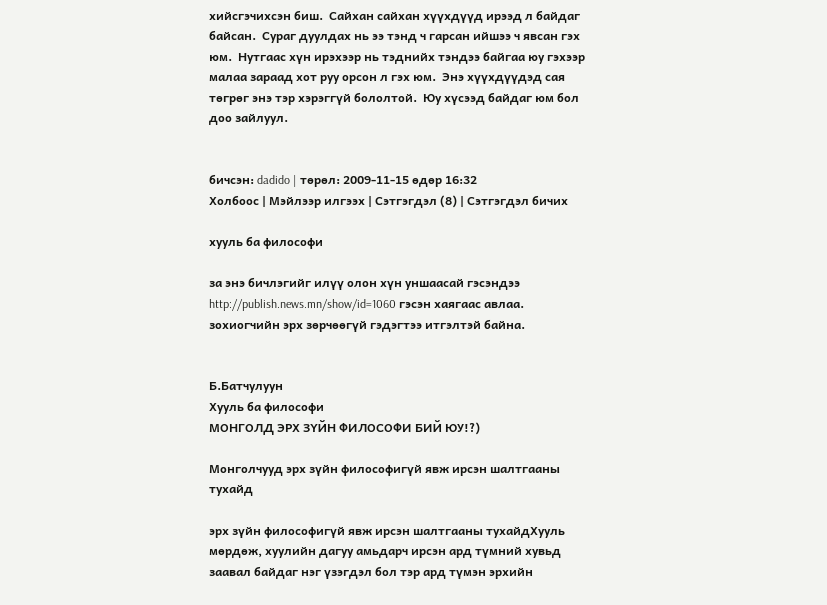хийсгэчихсэн биш.  Сайхан сайхан хүүхдүүд ирээд л байдаг байсан.  Сураг дуулдах нь ээ тэнд ч гарсан ийшээ ч явсан гэх юм.  Нутгаас хүн ирэхээр нь тэднийх тэндээ байгаа юу гэхээр малаа зараад хот руу орсон л гэх юм.  Энэ хүүхдүүдэд сая төгрөг энэ тэр хэрэггүй бололтой.  Юу хүсээд байдаг юм бол доо зайлуул.


бичсэн: dadido | төрөл: 2009-11-15 өдөр 16:32
Холбоос | Мэйлээр илгээх | Сэтгэгдэл (8) | Сэтгэгдэл бичих

хууль ба философи

за энэ бичлэгийг илүү олон хүн уншаасай гэсэндээ http://publish.news.mn/show/id=1060 гэсэн хаягаас авлаа.  зохиогчийн эрх зөрчөөгүй гэдэгтээ итгэлтэй байна.


Б.Батчулуун
Хууль ба философи
МОНГОЛД ЭРХ ЗҮЙН ФИЛОСОФИ БИЙ ЮУ!?)

Монголчууд эрх зүйн философигүй явж ирсэн шалтгааны тухайд

эрх зүйн философигүй явж ирсэн шалтгааны тухайдХууль мөрдөж, хуулийн дагуу амьдарч ирсэн ард түмний хувьд заавал байдаг нэг үзэгдэл бол тэр ард түмэн эрхийн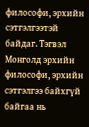философи, эрхийн сэтгэлгээтэй байдаг. Тэгвэл Монголд эрхийн философи, эрхийн сэтгэлгээ байхгүй байгаа нь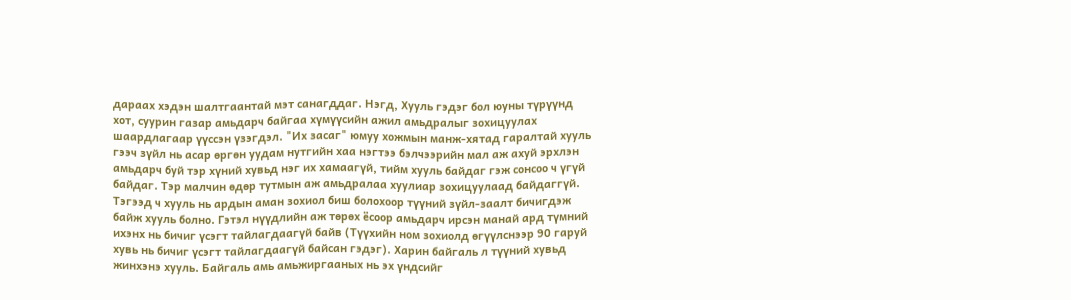дараах хэдэн шалтгаантай мэт санагддаг. Нэгд, Хууль гэдэг бол юуны түрүүнд хот, суурин газар амьдарч байгаа хүмүүсийн ажил амьдралыг зохицуулах шаардлагаар үүссэн үзэгдэл. "Их засаг" юмуу хожмын манж-хятад гаралтай хууль гээч зүйл нь асар өргөн уудам нутгийн хаа нэгтээ бэлчээрийн мал аж ахуй эрхлэн амьдарч буй тэр хүний хувьд нэг их хамаагүй, тийм хууль байдаг гэж сонсоо ч үгүй байдаг. Тэр малчин өдөр тутмын аж амьдралаа хуулиар зохицуулаад байдаггүй. Тэгээд ч хууль нь ардын аман зохиол биш болохоор түүний зүйл-заалт бичигдэж байж хууль болно. Гэтэл нүүдлийн аж төрөх ёсоор амьдарч ирсэн манай ард түмний ихэнх нь бичиг үсэгт тайлагдаагүй байв (Түүхийн ном зохиолд өгүүлснээр 90 гаруй хувь нь бичиг үсэгт тайлагдаагүй байсан гэдэг). Харин байгаль л түүний хувьд жинхэнэ хууль. Байгаль амь амьжиргааных нь эх үндсийг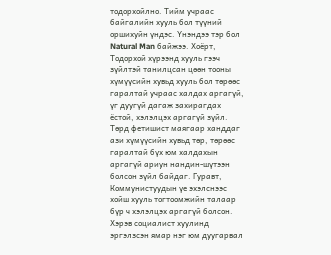тодорхойлно. Тийм учраас байгалийн хууль бол түүний оршихуйн үндэс. Үнэндээ тэр бол Natural Man байжээ. Хоёрт, Тодорхой хүрээнд хууль гээч зүйлтэй танилцсан цөөн тооны хүмүүсийн хувьд хууль бол төрөөс гаралтай учраас халдах аргагүй, үг дуугүй дагаж захирагдах ёстой, хэлэлцэх аргагүй зүйл. Төрд фетишист маягаар ханддаг ази хүмүүсийн хувьд төр, төрөөс гаралтай бүх юм халдахын аргагүй ариун нандин-шүтээн болсон зүйл байдаг. Гуравт, Коммунистуудын үе эхэлснээс хойш хууль тогтоомжийн талаар бүр ч хэлэлцэх аргагүй болсон. Хэрэв социалист хуулинд эргэлзсэн ямар нэг юм дуугарвал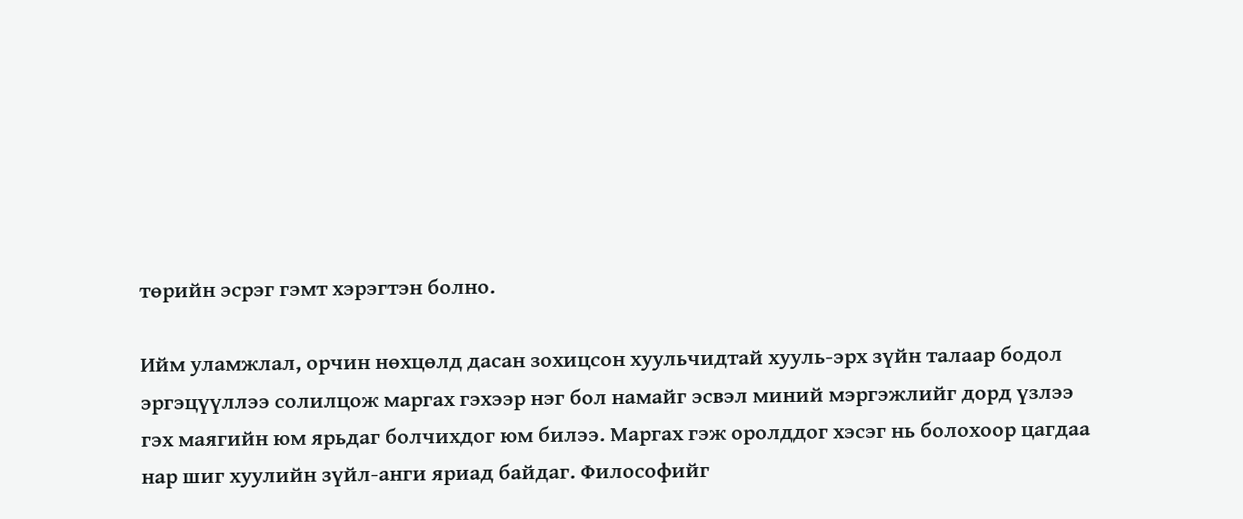төрийн эсрэг гэмт хэрэгтэн болно.

Ийм уламжлал, орчин нөхцөлд дасан зохицсон хуульчидтай хууль-эрх зүйн талаар бодол эргэцүүллээ солилцож маргах гэхээр нэг бол намайг эсвэл миний мэргэжлийг дорд үзлээ гэх маягийн юм ярьдаг болчихдог юм билээ. Маргах гэж оролддог хэсэг нь болохоор цагдаа нар шиг хуулийн зүйл-анги яриад байдаг. Философийг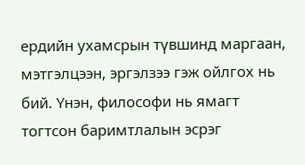ердийн ухамсрын түвшинд маргаан, мэтгэлцээн, эргэлзээ гэж ойлгох нь бий. Үнэн, философи нь ямагт тогтсон баримтлалын эсрэг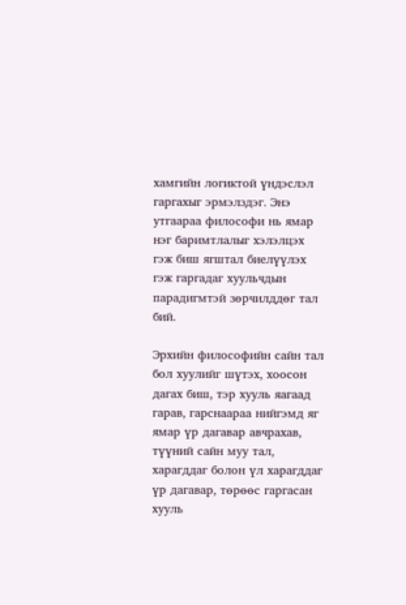хамгийн логиктой үндэслэл гаргахыг эрмэлздэг. Энэ утгаараа философи нь ямар нэг баримтлалыг хэлэлцэх гэж биш ягштал биелүүлэх гэж гаргадаг хуульчдын парадигмтэй зөрчилддөг тал бий.

Эрхийн философийн сайн тал бол хуулийг шүтэх, хоосон дагах биш, тэр хууль яагаад гарав, гарснаараа нийгэмд яг ямар үр дагавар авчрахав, түүний сайн муу тал, харагддаг болон үл харагддаг үр дагавар, төрөөс гаргасан хууль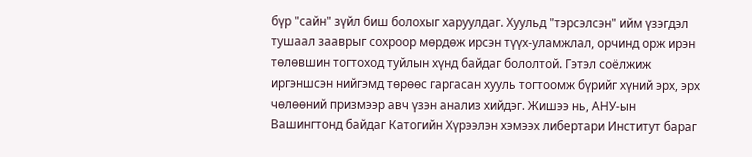бүр "сайн" зүйл биш болохыг харуулдаг. Хуульд "тэрсэлсэн" ийм үзэгдэл тушаал зааврыг сохроор мөрдөж ирсэн түүх-уламжлал, орчинд орж ирэн төлөвшин тогтоход туйлын хүнд байдаг бололтой. Гэтэл соёлжиж иргэншсэн нийгэмд төрөөс гаргасан хууль тогтоомж бүрийг хүний эрх, эрх чөлөөний призмээр авч үзэн анализ хийдэг. Жишээ нь, АНУ-ын Вашингтонд байдаг Катогийн Хүрээлэн хэмээх либертари Институт бараг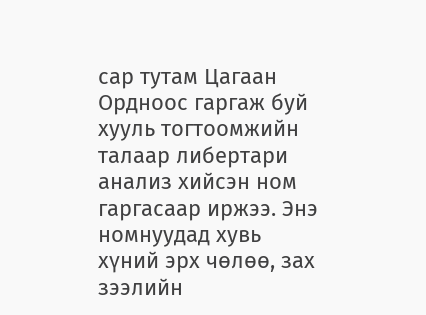сар тутам Цагаан Ордноос гаргаж буй хууль тогтоомжийн талаар либертари анализ хийсэн ном гаргасаар иржээ. Энэ номнуудад хувь хүний эрх чөлөө, зах зээлийн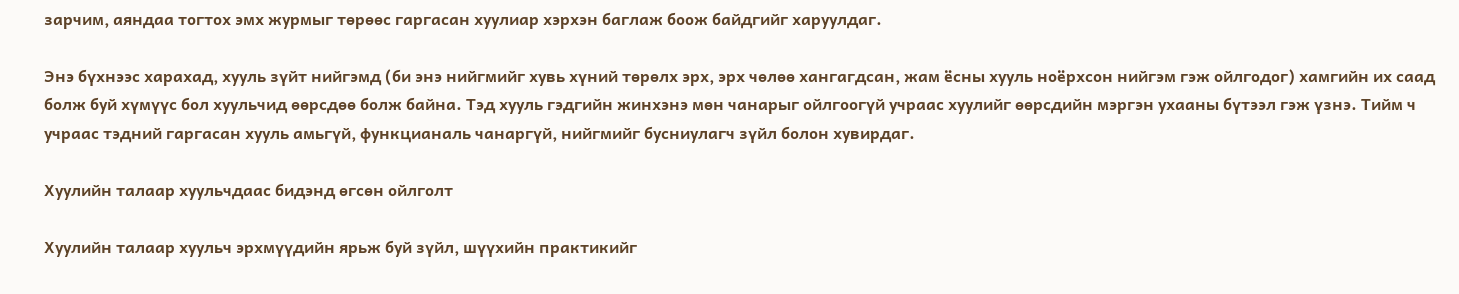зарчим, аяндаа тогтох эмх журмыг төрөөс гаргасан хуулиар хэрхэн баглаж боож байдгийг харуулдаг.

Энэ бүхнээс харахад, хууль зүйт нийгэмд (би энэ нийгмийг хувь хүний төрөлх эрх, эрх чөлөө хангагдсан, жам ёсны хууль ноёрхсон нийгэм гэж ойлгодог) хамгийн их саад болж буй хүмүүс бол хуульчид өөрсдөө болж байна. Тэд хууль гэдгийн жинхэнэ мөн чанарыг ойлгоогүй учраас хуулийг өөрсдийн мэргэн ухааны бүтээл гэж үзнэ. Тийм ч учраас тэдний гаргасан хууль амьгүй, функцианаль чанаргүй, нийгмийг бусниулагч зүйл болон хувирдаг.

Хуулийн талаар хуульчдаас бидэнд өгсөн ойлголт

Хуулийн талаар хуульч эрхмүүдийн ярьж буй зүйл, шүүхийн практикийг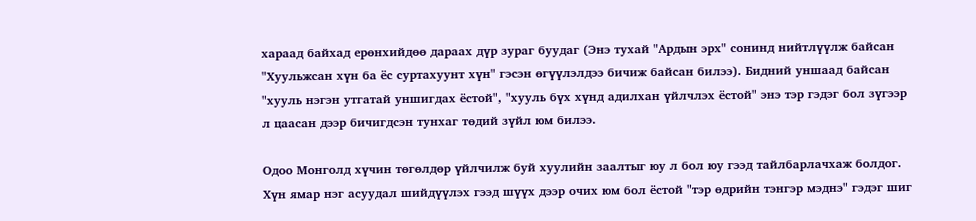хараад байхад ерөнхийдөө дараах дүр зураг буудаг (Энэ тухай "Ардын эрх" сонинд нийтлүүлж байсан "Хуульжсан хүн ба ёс суртахуунт хүн" гэсэн өгүүлэлдээ бичиж байсан билээ). Бидний уншаад байсан "хууль нэгэн утгатай уншигдах ёстой", "хууль бүх хүнд адилхан үйлчлэх ёстой" энэ тэр гэдэг бол зүгээр л цаасан дээр бичигдсэн тунхаг төдий зүйл юм билээ.

Одоо Монголд хүчин төгөлдөр үйлчилж буй хуулийн заалтыг юу л бол юу гээд тайлбарлачхаж болдог. Хүн ямар нэг асуудал шийдүүлэх гээд шүүх дээр очих юм бол ёстой "тэр өдрийн тэнгэр мэднэ" гэдэг шиг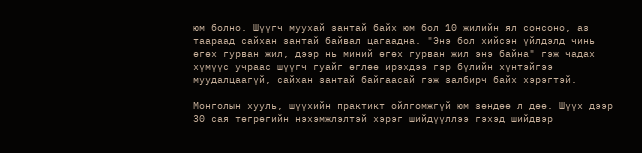юм болно. Шүүгч муухай зантай байх юм бол 10 жилийн ял сонсоно, аз таараад сайхан зантай байвал цагаадна. "Энэ бол хийсэн үйлдэлд чинь өгөх гурван жил, дээр нь миний өгөх гурван жил энэ байна" гэж чадах хүмүүс учраас шүүгч гуайг өглөө ирэхдээ гэр бүлийн хүнтэйгээ муудалцаагүй, сайхан зантай байгаасай гэж залбирч байх хэрэгтэй.

Монголын хууль, шүүхийн практикт ойлгомжгүй юм зөндөө л дөө. Шүүх дээр 30 сая төгрөгийн нэхэмжлэлтэй хэрэг шийдүүллээ гэхэд шийдвэр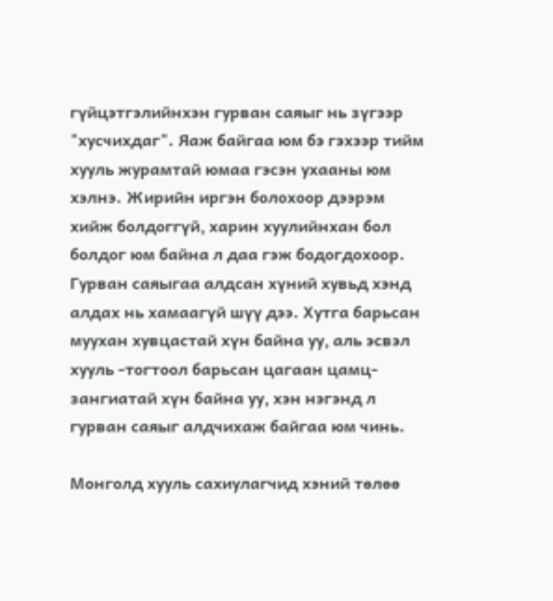гүйцэтгэлийнхэн гурван саяыг нь зүгээр "хусчихдаг". Яаж байгаа юм бэ гэхээр тийм хууль журамтай юмаа гэсэн ухааны юм хэлнэ. Жирийн иргэн болохоор дээрэм хийж болдоггүй, харин хуулийнхан бол болдог юм байна л даа гэж бодогдохоор. Гурван саяыгаа алдсан хүний хувьд хэнд алдах нь хамаагүй шүү дээ. Хутга барьсан муухан хувцастай хүн байна уу, аль эсвэл хууль -тогтоол барьсан цагаан цамц-зангиатай хүн байна уу, хэн нэгэнд л гурван саяыг алдчихаж байгаа юм чинь.

Монголд хууль сахиулагчид хэний төлөө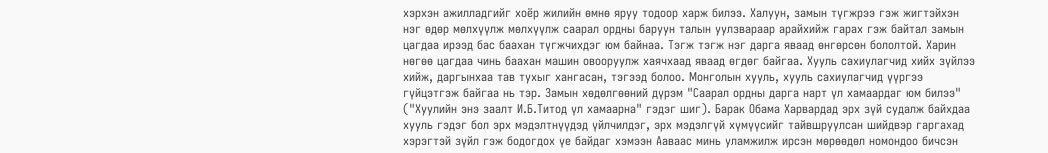хэрхэн ажилладгийг хоёр жилийн өмнө яруу тодоор харж билээ. Халуун, замын түгжрээ гэж жигтэйхэн нэг өдөр мөлхүүлж мөлхүүлж саарал ордны баруун талын уулзвараар арайхийж гарах гэж байтал замын цагдаа ирээд бас баахан түгжчихдэг юм байнаа. Тэгж тэгж нэг дарга яваад өнгөрсөн бололтой. Харин нөгөө цагдаа чинь баахан машин овооруулж хаячхаад яваад өгдөг байгаа. Хууль сахиулагчид хийх зүйлээ хийж, даргынхаа тав тухыг хангасан, тэгээд болоо. Монголын хууль, хууль сахиулагчид үүргээ гүйцэтгэж байгаа нь тэр. Замын хөдөлгөөний дүрэм "Саарал ордны дарга нарт үл хамаардаг юм билээ" ("Хуулийн энэ заалт И.Б.Титод үл хамаарна" гэдэг шиг). Барак Обама Харвардад эрх зүй судалж байхдаа хууль гэдэг бол эрх мэдэлтнүүдэд үйлчилдэг, эрх мэдэлгүй хүмүүсийг тайвшруулсан шийдвэр гаргахад хэрэгтэй зүйл гэж бодогдох үе байдаг хэмээн Ааваас минь уламжилж ирсэн мөрөөдөл номондоо бичсэн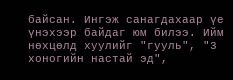байсан. Ингэж санагдахаар үе үнэхээр байдаг юм билээ. Ийм нөхцөлд хуулийг "гууль", "3 хоногийн настай эд",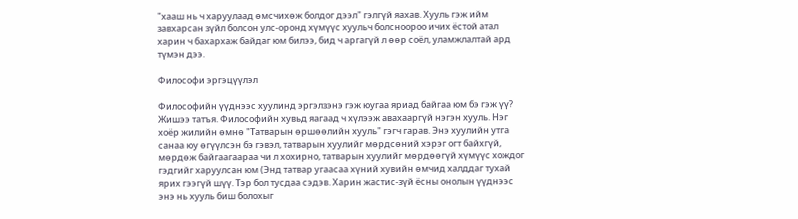"хааш нь ч харуулаад өмсчихөж болдог дээл" гэлгүй яахав. Хууль гэж ийм завхарсан зүйл болсон улс-оронд хүмүүс хуульч болсноороо ичих ёстой атал харин ч бахархаж байдаг юм билээ, бид ч аргагүй л өөр соёл, уламжлалтай ард түмэн дээ.

Философи эргэцүүлэл

Философийн үүднээс хуулинд эргэлзэнэ гэж юугаа яриад байгаа юм бэ гэж үү? Жишээ татъя. Философийн хувьд яагаад ч хүлээж авахааргүй нэгэн хууль. Нэг хоёр жилийн өмнө "Татварын өршөөлийн хууль" гэгч гарав. Энэ хуулийн утга санаа юу өгүүлсэн бэ гэвэл, татварын хуулийг мөрдсөний хэрэг огт байхгүй, мөрдөж байгаагаараа чи л хохирно, татварын хуулийг мөрдөөгүй хүмүүс хождог гэдгийг харуулсан юм (Энд татвар угаасаа хүний хувийн өмчид халддаг тухай ярих гээгүй шүү. Тэр бол тусдаа сэдэв. Харин жастис-зүй ёсны онолын үүднээс энэ нь хууль биш болохыг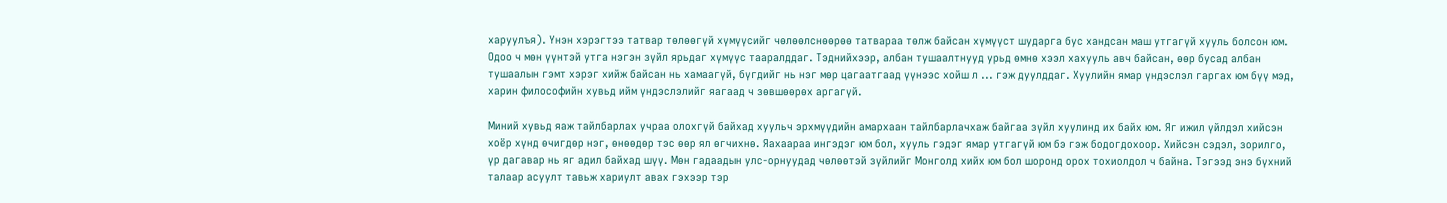харуулъя). Үнэн хэрэгтээ татвар төлөөгүй хүмүүсийг чөлөөлснөөрөө татвараа төлж байсан хүмүүст шударга бус хандсан маш утгагүй хууль болсон юм. Одоо ч мөн үүнтэй утга нэгэн зүйл ярьдаг хүмүүс тааралддаг. Тэднийхээр, албан тушаалтнууд урьд өмнө хээл хахууль авч байсан, өөр бусад албан тушаалын гэмт хэрэг хийж байсан нь хамаагүй, бүгдийг нь нэг мөр цагаатгаад үүнээс хойш л ... гэж дуулддаг. Хуулийн ямар үндэслэл гаргах юм бүү мэд, харин философийн хувьд ийм үндэслэлийг яагаад ч зөвшөөрөх аргагүй.

Миний хувьд яаж тайлбарлах учраа олохгүй байхад хуульч эрхмүүдийн амархаан тайлбарлачхаж байгаа зүйл хуулинд их байх юм. Яг ижил үйлдэл хийсэн хоёр хүнд өчигдөр нэг, өнөөдөр тэс өөр ял өгчихнө. Яахаараа ингэдэг юм бол, хууль гэдэг ямар утгагүй юм бэ гэж бодогдохоор. Хийсэн сэдэл, зорилго, үр дагавар нь яг адил байхад шүү. Мөн гадаадын улс-орнуудад чөлөөтэй зүйлийг Монголд хийх юм бол шоронд орох тохиолдол ч байна. Тэгээд энэ бүхний талаар асуулт тавьж хариулт авах гэхээр тэр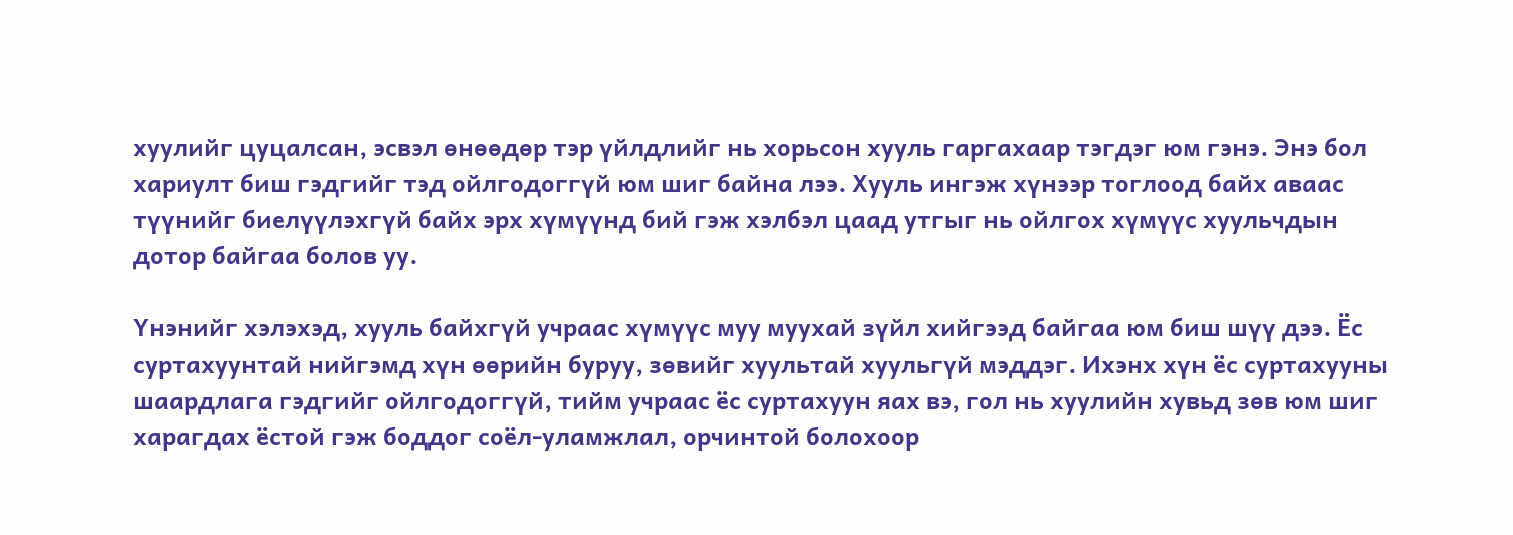хуулийг цуцалсан, эсвэл өнөөдөр тэр үйлдлийг нь хорьсон хууль гаргахаар тэгдэг юм гэнэ. Энэ бол хариулт биш гэдгийг тэд ойлгодоггүй юм шиг байна лээ. Хууль ингэж хүнээр тоглоод байх аваас түүнийг биелүүлэхгүй байх эрх хүмүүнд бий гэж хэлбэл цаад утгыг нь ойлгох хүмүүс хуульчдын дотор байгаа болов уу.

Үнэнийг хэлэхэд, хууль байхгүй учраас хүмүүс муу муухай зүйл хийгээд байгаа юм биш шүү дээ. Ёс суртахуунтай нийгэмд хүн өөрийн буруу, зөвийг хуультай хуульгүй мэддэг. Ихэнх хүн ёс суртахууны шаардлага гэдгийг ойлгодоггүй, тийм учраас ёс суртахуун яах вэ, гол нь хуулийн хувьд зөв юм шиг харагдах ёстой гэж боддог соёл-уламжлал, орчинтой болохоор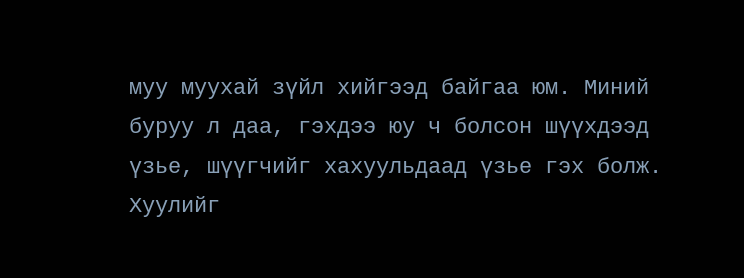муу муухай зүйл хийгээд байгаа юм. Миний буруу л даа, гэхдээ юу ч болсон шүүхдээд үзье, шүүгчийг хахуульдаад үзье гэх болж. Хуулийг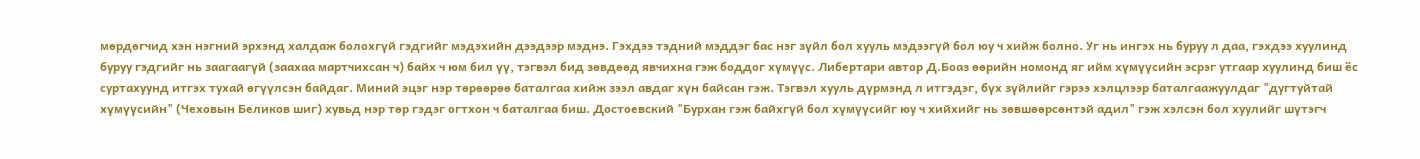мөрдөгчид хэн нэгний эрхэнд халдаж болохгүй гэдгийг мэдэхийн дээдээр мэднэ. Гэхдээ тэдний мэддэг бас нэг зүйл бол хууль мэдээгүй бол юу ч хийж болно. Уг нь ингэх нь буруу л даа, гэхдээ хуулинд буруу гэдгийг нь заагаагүй (заахаа мартчихсан ч) байх ч юм бил үү, тэгвэл бид зөвдөөд явчихна гэж боддог хүмүүс. Либертари автор Д.Боаз өөрийн номонд яг ийм хүмүүсийн эсрэг утгаар хуулинд биш ёс суртахуунд итгэх тухай өгүүлсэн байдаг. Миний эцэг нэр төрөөрөө баталгаа хийж зээл авдаг хүн байсан гэж. Тэгвэл хууль дүрмэнд л итгэдэг, бүх зүйлийг гэрээ хэлцлээр баталгаажуулдаг "дугтуйтай хүмүүсийн" (Чеховын Беликов шиг) хувьд нэр төр гэдэг огтхон ч баталгаа биш. Достоевский "Бурхан гэж байхгүй бол хүмүүсийг юу ч хийхийг нь зөвшөөрсөнтэй адил" гэж хэлсэн бол хуулийг шүтэгч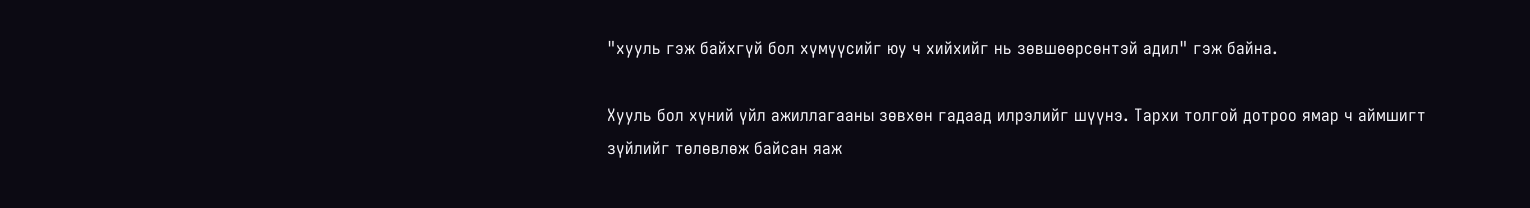"хууль гэж байхгүй бол хүмүүсийг юу ч хийхийг нь зөвшөөрсөнтэй адил" гэж байна.

Хууль бол хүний үйл ажиллагааны зөвхөн гадаад илрэлийг шүүнэ. Тархи толгой дотроо ямар ч аймшигт зүйлийг төлөвлөж байсан яаж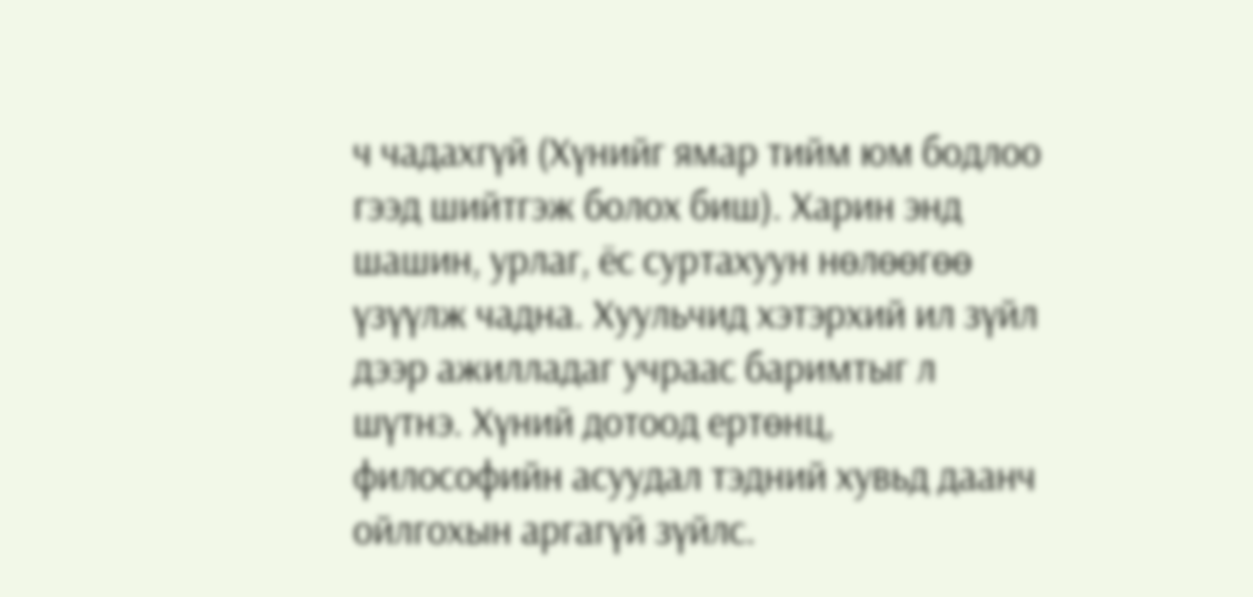ч чадахгүй (Хүнийг ямар тийм юм бодлоо гээд шийтгэж болох биш). Харин энд шашин, урлаг, ёс суртахуун нөлөөгөө үзүүлж чадна. Хуульчид хэтэрхий ил зүйл дээр ажилладаг учраас баримтыг л шүтнэ. Хүний дотоод ертөнц, философийн асуудал тэдний хувьд даанч ойлгохын аргагүй зүйлс.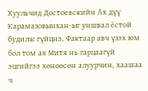Хуульчид Достоевскийн Ах дүү Карамазовынхан-ыг уншвал ёстой будилж гүйцнэ. Фактаар авч үзэх юм бол том ах Митя нь гарцаагүй эцгийгээ хөнөөсөн алуурчин, хаашаа ч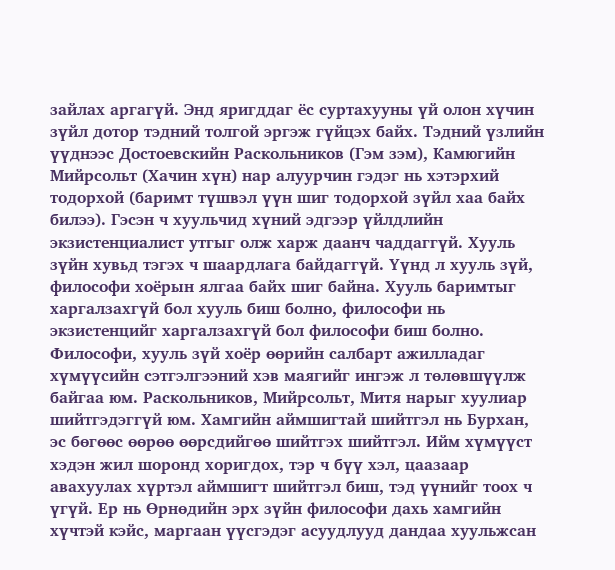зайлах аргагүй. Энд яригддаг ёс суртахууны үй олон хүчин зүйл дотор тэдний толгой эргэж гүйцэх байх. Тэдний үзлийн үүднээс Достоевскийн Раскольников (Гэм зэм), Камюгийн Мийрсольт (Хачин хүн) нар алуурчин гэдэг нь хэтэрхий тодорхой (баримт түшвэл үүн шиг тодорхой зүйл хаа байх билээ). Гэсэн ч хуульчид хүний эдгээр үйлдлийн экзистенциалист утгыг олж харж даанч чаддаггүй. Хууль зүйн хувьд тэгэх ч шаардлага байдаггүй. Үүнд л хууль зүй, философи хоёрын ялгаа байх шиг байна. Хууль баримтыг харгалзахгүй бол хууль биш болно, философи нь экзистенцийг харгалзахгүй бол философи биш болно. Философи, хууль зүй хоёр өөрийн салбарт ажилладаг хүмүүсийн сэтгэлгээний хэв маягийг ингэж л төлөвшүүлж байгаа юм. Раскольников, Мийрсольт, Митя нарыг хуулиар шийтгэдэггүй юм. Хамгийн аймшигтай шийтгэл нь Бурхан, эс бөгөөс өөрөө өөрсдийгөө шийтгэх шийтгэл. Ийм хүмүүст хэдэн жил шоронд хоригдох, тэр ч бүү хэл, цаазаар авахуулах хүртэл аймшигт шийтгэл биш, тэд үүнийг тоох ч үгүй. Ер нь Өрнөдийн эрх зүйн философи дахь хамгийн хүчтэй кэйс, маргаан үүсгэдэг асуудлууд дандаа хуульжсан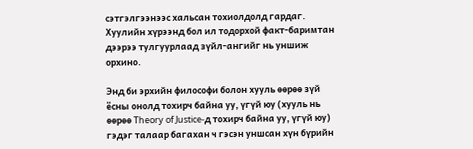сэтгэлгээнээс хальсан тохиолдолд гардаг. Хуулийн хүрээнд бол ил тодорхой факт-баримтан дээрээ тулгуурлаад зүйл-ангийг нь уншиж орхино.

Энд би эрхийн философи болон хууль өөрөө зүй ёсны онолд тохирч байна уу, үгүй юу (хууль нь өөрөө Theory of Justice-д тохирч байна уу, үгүй юу) гэдэг талаар багахан ч гэсэн уншсан хүн бүрийн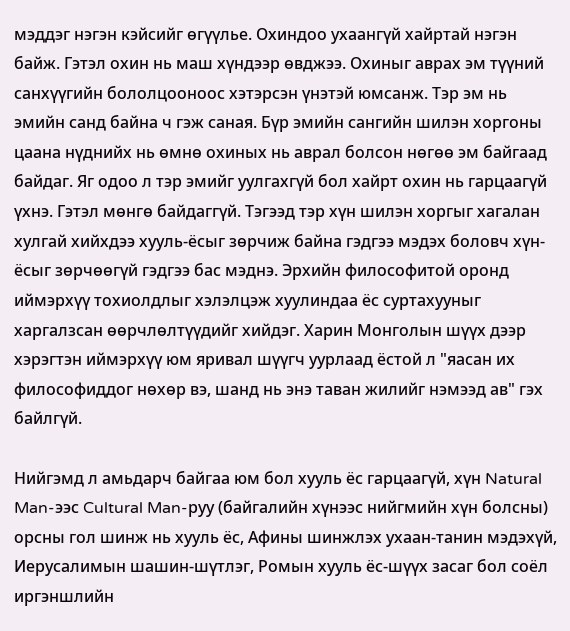мэддэг нэгэн кэйсийг өгүүлье. Охиндоо ухаангүй хайртай нэгэн байж. Гэтэл охин нь маш хүндээр өвджээ. Охиныг аврах эм түүний санхүүгийн бололцооноос хэтэрсэн үнэтэй юмсанж. Тэр эм нь эмийн санд байна ч гэж саная. Бүр эмийн сангийн шилэн хоргоны цаана нүднийх нь өмнө охиных нь аврал болсон нөгөө эм байгаад байдаг. Яг одоо л тэр эмийг уулгахгүй бол хайрт охин нь гарцаагүй үхнэ. Гэтэл мөнгө байдаггүй. Тэгээд тэр хүн шилэн хоргыг хагалан хулгай хийхдээ хууль-ёсыг зөрчиж байна гэдгээ мэдэх боловч хүн-ёсыг зөрчөөгүй гэдгээ бас мэднэ. Эрхийн философитой оронд иймэрхүү тохиолдлыг хэлэлцэж хуулиндаа ёс суртахууныг харгалзсан өөрчлөлтүүдийг хийдэг. Харин Монголын шүүх дээр хэрэгтэн иймэрхүү юм яривал шүүгч уурлаад ёстой л "яасан их философиддог нөхөр вэ, шанд нь энэ таван жилийг нэмээд ав" гэх байлгүй.

Нийгэмд л амьдарч байгаа юм бол хууль ёс гарцаагүй, хүн Natural Man-ээс Cultural Man-руу (байгалийн хүнээс нийгмийн хүн болсны) орсны гол шинж нь хууль ёс, Афины шинжлэх ухаан-танин мэдэхүй, Иерусалимын шашин-шүтлэг, Ромын хууль ёс-шүүх засаг бол соёл иргэншлийн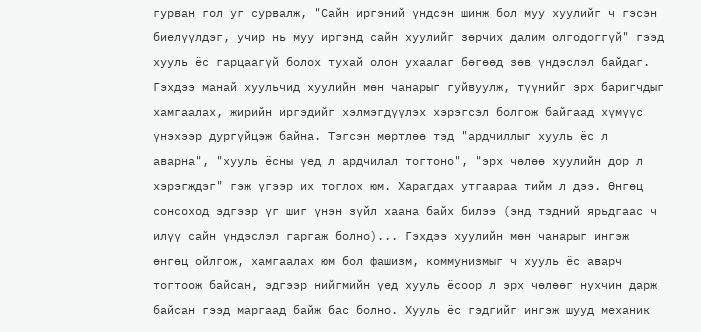гурван гол уг сурвалж, "Сайн иргэний үндсэн шинж бол муу хуулийг ч гэсэн биелүүлдэг, учир нь муу иргэнд сайн хуулийг зөрчих далим олгодоггүй" гээд хууль ёс гарцаагүй болох тухай олон ухаалаг бөгөөд зөв үндэслэл байдаг. Гэхдээ манай хуульчид хуулийн мөн чанарыг гуйвуулж, түүнийг эрх баригчдыг хамгаалах, жирийн иргэдийг хэлмэгдүүлэх хэрэгсэл болгож байгаад хүмүүс үнэхээр дургүйцэж байна. Тэгсэн мөртлөө тэд "ардчиллыг хууль ёс л аварна", "хууль ёсны үед л ардчилал тогтоно", "эрх чөлөө хуулийн дор л хэрэгждэг" гэж үгээр их тоглох юм. Харагдах утгаараа тийм л дээ. Өнгөц сонсоход эдгээр үг шиг үнэн зүйл хаана байх билээ (энд тэдний ярьдгаас ч илүү сайн үндэслэл гаргаж болно)... Гэхдээ хуулийн мөн чанарыг ингэж өнгөц ойлгож, хамгаалах юм бол фашизм, коммунизмыг ч хууль ёс аварч тогтоож байсан, эдгээр нийгмийн үед хууль ёсоор л эрх чөлөөг нухчин дарж байсан гээд маргаад байж бас болно. Хууль ёс гэдгийг ингэж шууд механик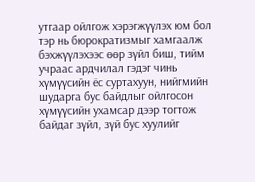утгаар ойлгож хэрэгжүүлэх юм бол тэр нь бюрократизмыг хамгаалж бэхжүүлэхээс өөр зүйл биш, тийм учраас ардчилал гэдэг чинь хүмүүсийн ёс суртахуун, нийгмийн шударга бус байдлыг ойлгосон хүмүүсийн ухамсар дээр тогтож байдаг зүйл, зүй бус хуулийг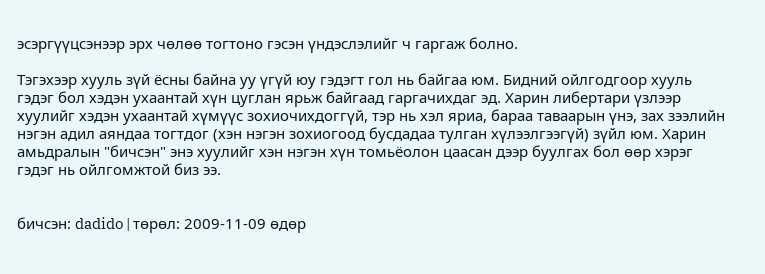эсэргүүцсэнээр эрх чөлөө тогтоно гэсэн үндэслэлийг ч гаргаж болно.

Тэгэхээр хууль зүй ёсны байна уу үгүй юу гэдэгт гол нь байгаа юм. Бидний ойлгодгоор хууль гэдэг бол хэдэн ухаантай хүн цуглан ярьж байгаад гаргачихдаг эд. Харин либертари үзлээр хуулийг хэдэн ухаантай хүмүүс зохиочихдоггүй, тэр нь хэл яриа, бараа таваарын үнэ, зах зээлийн нэгэн адил аяндаа тогтдог (хэн нэгэн зохиогоод бусдадаа тулган хүлээлгээгүй) зүйл юм. Харин амьдралын "бичсэн" энэ хуулийг хэн нэгэн хүн томьёолон цаасан дээр буулгах бол өөр хэрэг гэдэг нь ойлгомжтой биз ээ.


бичсэн: dadido | төрөл: 2009-11-09 өдөр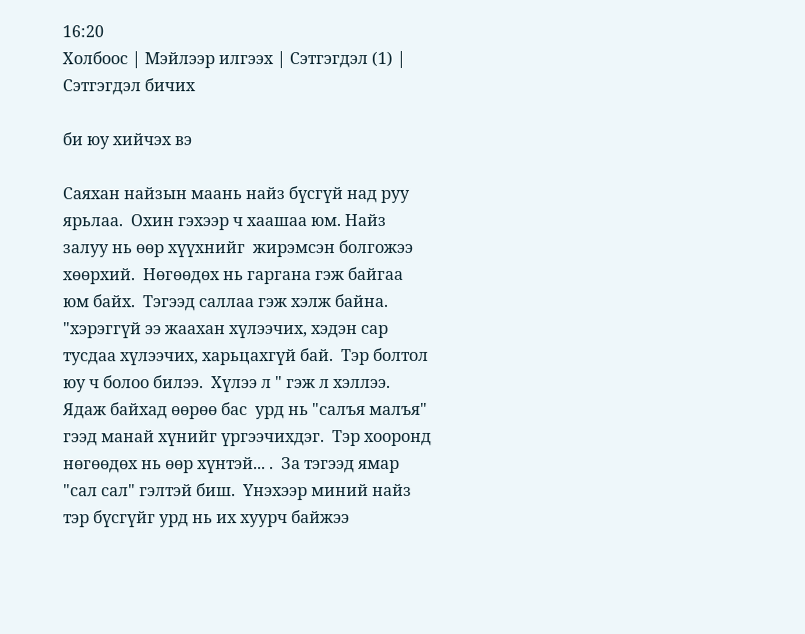16:20
Холбоос | Мэйлээр илгээх | Сэтгэгдэл (1) | Сэтгэгдэл бичих

би юу хийчэх вэ

Саяхан найзын маань найз бүсгүй над руу ярьлаа.  Охин гэхээр ч хаашаа юм. Найз залуу нь өөр хүүхнийг  жирэмсэн болгожээ  хөөрхий.  Нөгөөдөх нь гаргана гэж байгаа юм байх.  Тэгээд саллаа гэж хэлж байна.   "хэрэггүй ээ жаахан хүлээчих, хэдэн сар тусдаа хүлээчих, харьцахгүй бай.  Тэр болтол юу ч болоо билээ.  Хүлээ л " гэж л хэллээ.  Ядаж байхад өөрөө бас  урд нь "салъя малъя" гээд манай хүнийг үргээчихдэг.  Тэр хооронд нөгөөдөх нь өөр хүнтэй... .  За тэгээд ямар "сал сал" гэлтэй биш.  Үнэхээр миний найз тэр бүсгүйг урд нь их хуурч байжээ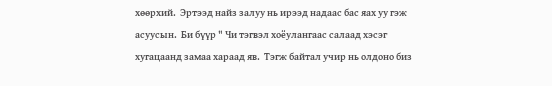хөөрхий.  Эртээд найз залуу нь ирээд надаас бас яах уу гэж асуусын.  Би бүүр " Чи тэгвэл хоёулангаас салаад хэсэг хугацаанд замаа хараад яв.  Тэгж байтал учир нь олдоно биз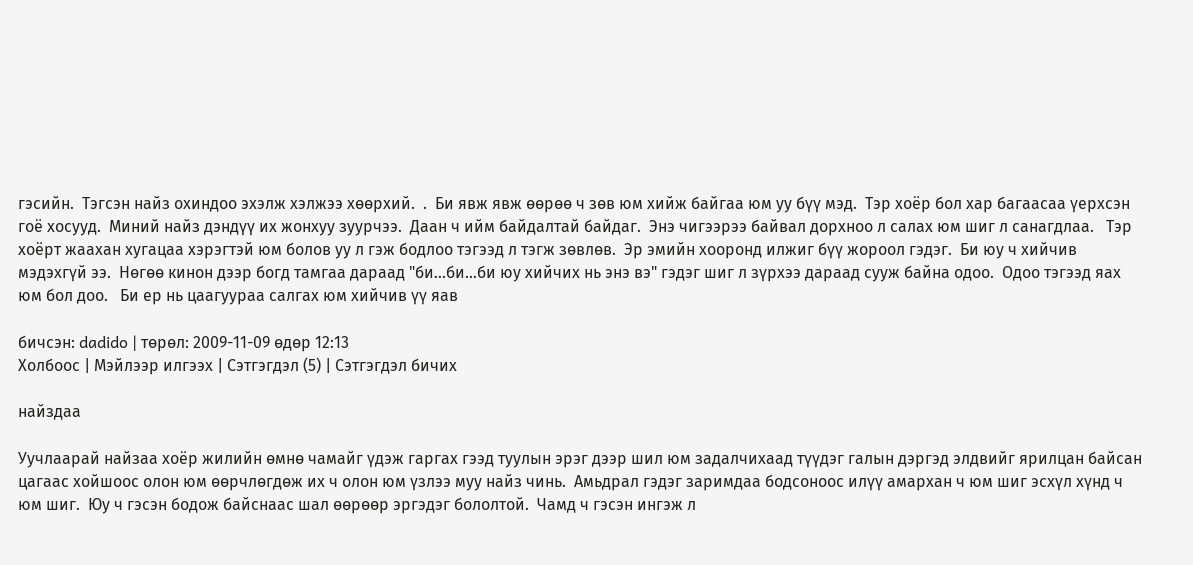гэсийн.  Тэгсэн найз охиндоо эхэлж хэлжээ хөөрхий.  .  Би явж явж өөрөө ч зөв юм хийж байгаа юм уу бүү мэд.  Тэр хоёр бол хар багаасаа үерхсэн гоё хосууд.  Миний найз дэндүү их жонхуу зуурчээ.  Даан ч ийм байдалтай байдаг.  Энэ чигээрээ байвал дорхноо л салах юм шиг л санагдлаа.   Тэр хоёрт жаахан хугацаа хэрэгтэй юм болов уу л гэж бодлоо тэгээд л тэгж зөвлөв.  Эр эмийн хооронд илжиг бүү жороол гэдэг.  Би юу ч хийчив мэдэхгүй ээ.  Нөгөө кинон дээр богд тамгаа дараад "би...би...би юу хийчих нь энэ вэ" гэдэг шиг л зүрхээ дараад сууж байна одоо.  Одоо тэгээд яах юм бол доо.   Би ер нь цаагуураа салгах юм хийчив үү яав

бичсэн: dadido | төрөл: 2009-11-09 өдөр 12:13
Холбоос | Мэйлээр илгээх | Сэтгэгдэл (5) | Сэтгэгдэл бичих

найздаа

Уучлаарай найзаа хоёр жилийн өмнө чамайг үдэж гаргах гээд туулын эрэг дээр шил юм задалчихаад түүдэг галын дэргэд элдвийг ярилцан байсан цагаас хойшоос олон юм өөрчлөгдөж их ч олон юм үзлээ муу найз чинь.  Амьдрал гэдэг заримдаа бодсоноос илүү амархан ч юм шиг эсхүл хүнд ч юм шиг.  Юу ч гэсэн бодож байснаас шал өөрөөр эргэдэг бололтой.  Чамд ч гэсэн ингэж л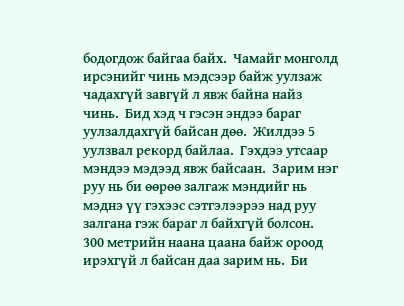бодогдож байгаа байх.  Чамайг монголд ирсэнийг чинь мэдсээр байж уулзаж чадахгүй завгүй л явж байна найз чинь.  Бид хэд ч гэсэн эндээ бараг уулзалдахгүй байсан дөө.  Жилдээ 5 уулзвал рекорд байлаа.  Гэхдээ утсаар мэндээ мэдээд явж байсаан.  Зарим нэг руу нь би өөрөө залгаж мэндийг нь мэднэ үү гэхээс сэтгэлээрээ над руу залгана гэж бараг л байхгүй болсон.  300 метрийн наана цаана байж ороод ирэхгүй л байсан даа зарим нь.  Би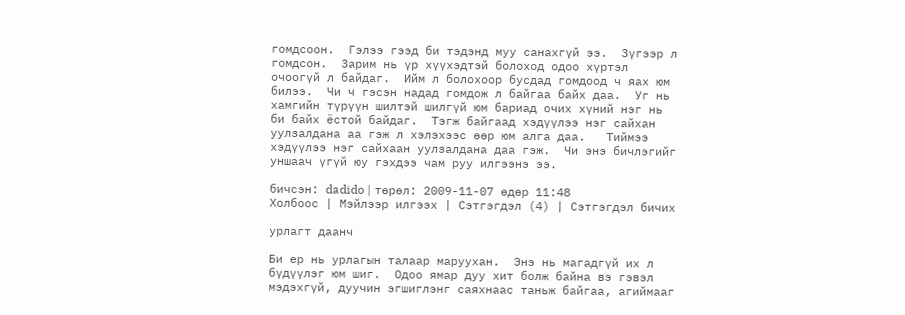гомдсоон.  Гэлээ гээд би тэдэнд муу санахгүй ээ.  Зүгээр л гомдсон.  Зарим нь үр хүүхэдтэй болоход одоо хүртэл очоогүй л байдаг.  Ийм л болохоор бусдад гомдоод ч яах юм билээ.  Чи ч гэсэн надад гомдож л байгаа байх даа.  Уг нь хамгийн түрүүн шилтэй шилгүй юм бариад очих хүний нэг нь би байх ёстой байдаг.  Тэгж байгаад хэдүүлээ нэг сайхан уулзалдана аа гэж л хэлэхээс өөр юм алга даа.   Тиймээ хэдүүлээ нэг сайхаан уулзалдана даа гэж.  Чи энэ бичлэгийг уншаач үгүй юу гэхдээ чам руу илгээнэ ээ.

бичсэн: dadido | төрөл: 2009-11-07 өдөр 11:48
Холбоос | Мэйлээр илгээх | Сэтгэгдэл (4) | Сэтгэгдэл бичих

урлагт даанч

Би ер нь урлагын талаар маруухан.  Энэ нь магадгүй их л бүдүүлэг юм шиг.  Одоо ямар дуу хит болж байна вэ гэвэл мэдэхгүй, дуучин эгшиглэнг саяхнаас таньж байгаа, агиймааг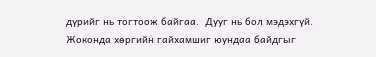дүрийг нь тогтоож байгаа.  Дууг нь бол мэдэхгүй.   Жоконда хөргийн гайхамшиг юундаа байдгыг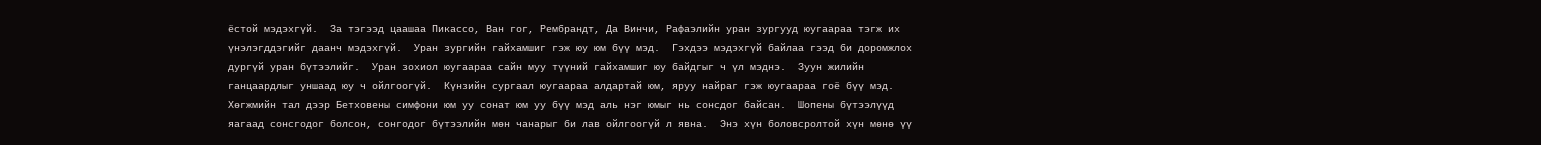ёстой мэдэхгүй.  За тэгээд цаашаа Пикассо, Ван гог, Рембрандт, Да Винчи, Рафаэлийн уран зургууд юугаараа тэгж их үнэлэгддэгийг даанч мэдэхгүй.  Уран зургийн гайхамшиг гэж юу юм бүү мэд.  Гэхдээ мэдэхгүй байлаа гээд би доромжлох дургүй уран бүтээлийг.  Уран зохиол юугаараа сайн муу түүний гайхамшиг юу байдгыг ч үл мэднэ.  Зуун жилийн ганцаардлыг уншаад юу ч ойлгоогүй.  Күнзийн сургаал юугаараа алдартай юм, яруу найраг гэж юугаараа гоё бүү мэд.  Хөгжмийн тал дээр Бетховены симфони юм уу сонат юм уу бүү мэд аль нэг юмыг нь сонсдог байсан.  Шопены бүтээлүүд яагаад сонсгодог болсон, сонгодог бүтээлийн мөн чанарыг би лав ойлгоогүй л явна.  Энэ хүн боловсролтой хүн мөнө үү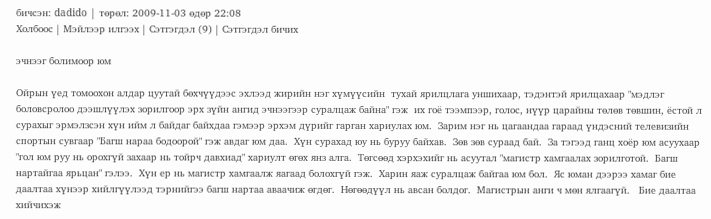бичсэн: dadido | төрөл: 2009-11-03 өдөр 22:08
Холбоос | Мэйлээр илгээх | Сэтгэгдэл (9) | Сэтгэгдэл бичих

эчнээг болимоор юм

Ойрын үед томоохон алдар цуутай бөхчүүдээс эхлээд жирийн нэг хүмүүсийн  тухай ярилцлага уншихаар, тэдэнтэй ярилцахаар "мэдлэг боловсролоо дээшлүүлэх зорилгоор эрх зүйн ангид эчнээгээр суралцаж байна" гэж  их гоё тээмпээр, голос, нүүр царайны төлөв төвшин, ёстой л сурахыг эрмэлзсэн хүн ийм л байдаг байхдаа гэмээр эрхэм дүрийг гарган хариулах юм.  Зарим нэг нь цагаандаа гараад үндэсний телевизийн спортын сувгаар "Багш нараа бодоорой" гэж авдаг юм даа.  Хүн сурахад юу нь буруу байхав.  Зөв зөв сураад бай.  За тэгээд ганц хоёр юм асуухаар "гол юм руу нь орохгүй захаар нь тойрч давхиад" хариулт өгөх янз алга.  Төгсөөд хэрхэхийг нь асуутал "магистр хамгаалах зорилготой.  Багш нартайгаа ярьцан" гэлээ.  Хүн ер нь магистр хамгаалж яагаад болохгүй гэж.  Харин яаж суралцаж байгаа юм бол.  Яс юман дээрээ хамаг бие даалтаа хүнээр хийлгүүлээд тэрнийгээ багш нартаа аваачиж өгдөг.  Нөгөөдүүл нь авсан болдог.  Магистрын анги ч мөн ялгаагүй.   Бие даалтаа хийчихэж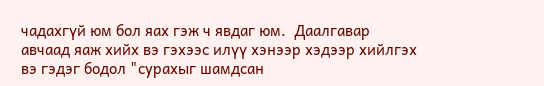чадахгүй юм бол яах гэж ч явдаг юм.  Даалгавар авчаад яаж хийх вэ гэхээс илүү хэнээр хэдээр хийлгэх вэ гэдэг бодол "сурахыг шамдсан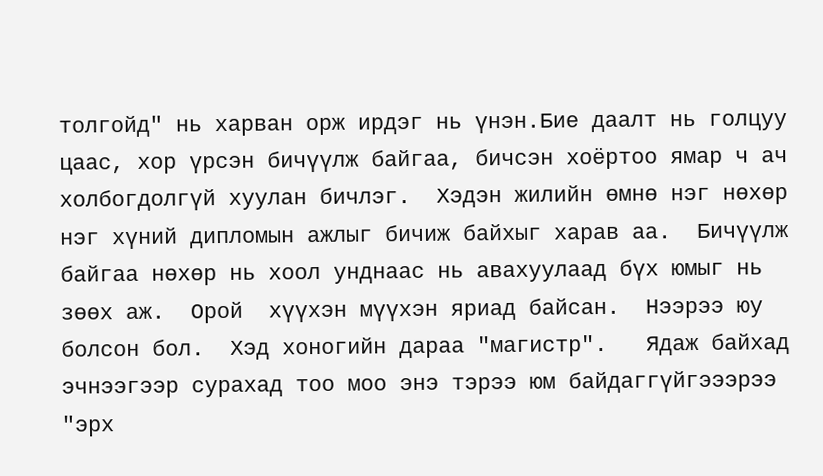толгойд" нь харван орж ирдэг нь үнэн.Бие даалт нь голцуу цаас, хор үрсэн бичүүлж байгаа, бичсэн хоёртоо ямар ч ач холбогдолгүй хуулан бичлэг.  Хэдэн жилийн өмнө нэг нөхөр нэг хүний дипломын ажлыг бичиж байхыг харав аа.  Бичүүлж байгаа нөхөр нь хоол унднаас нь авахуулаад бүх юмыг нь зөөх аж.  Орой  хүүхэн мүүхэн яриад байсан.  Нээрээ юу болсон бол.  Хэд хоногийн дараа "магистр".   Ядаж байхад эчнээгээр сурахад тоо моо энэ тэрээ юм байдаггүйгэээрээ "эрх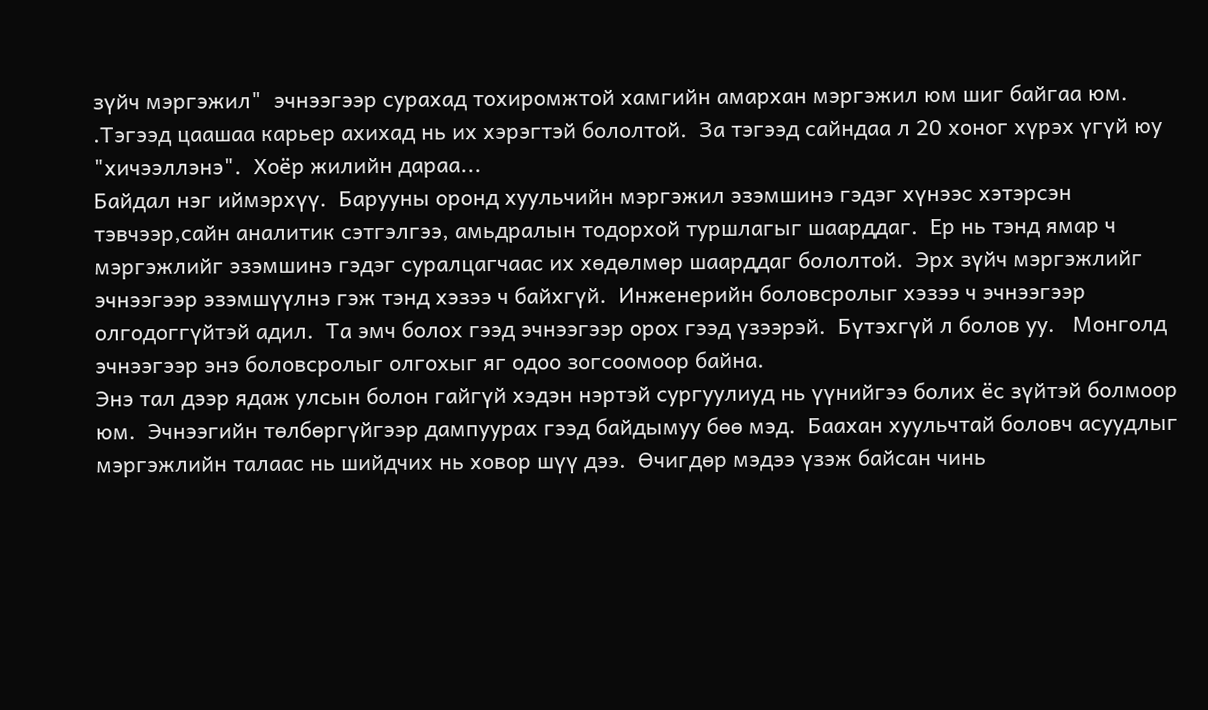зүйч мэргэжил"  эчнээгээр сурахад тохиромжтой хамгийн амархан мэргэжил юм шиг байгаа юм.  .Тэгээд цаашаа карьер ахихад нь их хэрэгтэй бололтой.  За тэгээд сайндаа л 20 хоног хүрэх үгүй юу "хичээллэнэ".  Хоёр жилийн дараа...
Байдал нэг иймэрхүү.  Барууны оронд хуульчийн мэргэжил эзэмшинэ гэдэг хүнээс хэтэрсэн тэвчээр,сайн аналитик сэтгэлгээ, амьдралын тодорхой туршлагыг шаарддаг.  Ер нь тэнд ямар ч мэргэжлийг эзэмшинэ гэдэг суралцагчаас их хөдөлмөр шаарддаг бололтой.  Эрх зүйч мэргэжлийг эчнээгээр эзэмшүүлнэ гэж тэнд хэзээ ч байхгүй.  Инженерийн боловсролыг хэзээ ч эчнээгээр олгодоггүйтэй адил.  Та эмч болох гээд эчнээгээр орох гээд үзээрэй.  Бүтэхгүй л болов уу.   Монголд эчнээгээр энэ боловсролыг олгохыг яг одоо зогсоомоор байна.
Энэ тал дээр ядаж улсын болон гайгүй хэдэн нэртэй сургуулиуд нь үүнийгээ болих ёс зүйтэй болмоор юм.  Эчнээгийн төлбөргүйгээр дампуурах гээд байдымуу бөө мэд.  Баахан хуульчтай боловч асуудлыг мэргэжлийн талаас нь шийдчих нь ховор шүү дээ.  Өчигдөр мэдээ үзэж байсан чинь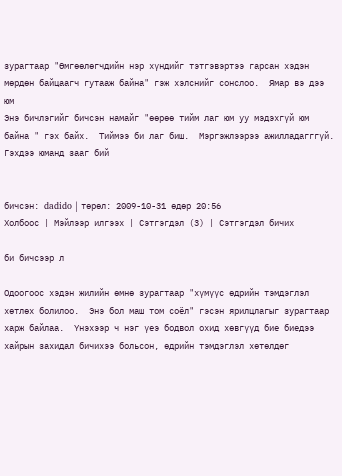зурагтаар "Өмгөөлөгчдийн нэр хүндийг тэтгэвэртээ гарсан хэдэн мөрдөн байцаагч гутааж байна" гэж хэлснийг сонслоо.  Ямар вэ дээ юм
Энэ бичлэгийг бичсэн намайг "өөрөө тийм лаг юм уу мэдэхгүй юм байна " гэх байх.  Тиймээ би лаг биш.  Мэргэжлээрээ ажилладагггүй.  Гэхдээ юманд зааг бий


бичсэн: dadido | төрөл: 2009-10-31 өдөр 20:56
Холбоос | Мэйлээр илгээх | Сэтгэгдэл (3) | Сэтгэгдэл бичих

би бичсээр л

Одоогоос хэдэн жилийн өмнө зурагтаар "хүмүүс өдрийн тэмдэглэл хөтлөх болилоо.  Энэ бол маш том соёл" гэсэн ярилцлагыг зурагтаар харж байлаа.  Үнэхээр ч нэг үеэ бодвол охид хөвгүүд бие биедээ хайрын захидал бичихээ больсон, өдрийн тэмдэглэл хөтөлдөг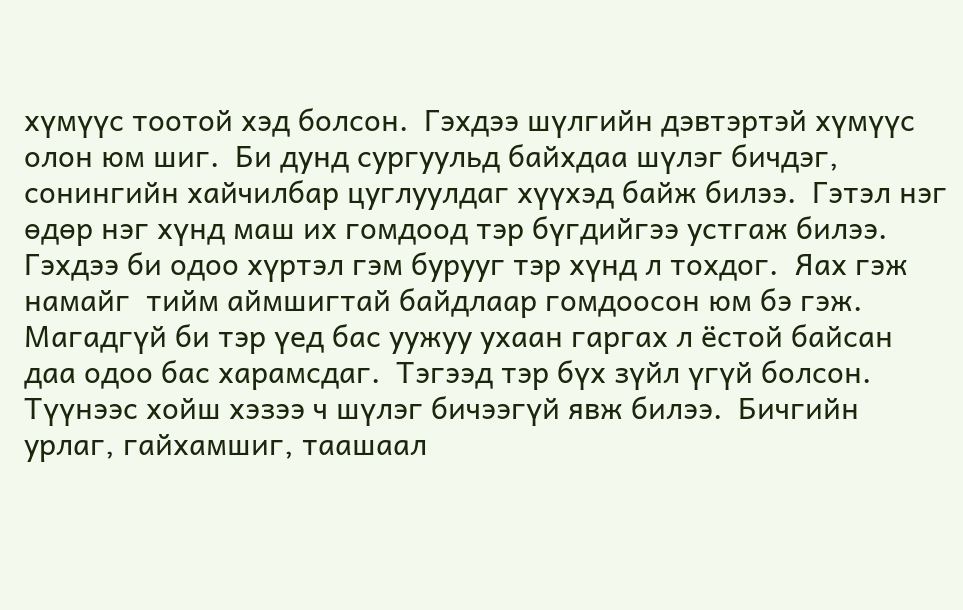хүмүүс тоотой хэд болсон.  Гэхдээ шүлгийн дэвтэртэй хүмүүс олон юм шиг.  Би дунд сургуульд байхдаа шүлэг бичдэг, сонингийн хайчилбар цуглуулдаг хүүхэд байж билээ.  Гэтэл нэг өдөр нэг хүнд маш их гомдоод тэр бүгдийгээ устгаж билээ.  Гэхдээ би одоо хүртэл гэм бурууг тэр хүнд л тохдог.  Яах гэж намайг  тийм аймшигтай байдлаар гомдоосон юм бэ гэж.   Магадгүй би тэр үед бас уужуу ухаан гаргах л ёстой байсан даа одоо бас харамсдаг.  Тэгээд тэр бүх зүйл үгүй болсон.  Түүнээс хойш хэзээ ч шүлэг бичээгүй явж билээ.  Бичгийн урлаг, гайхамшиг, таашаал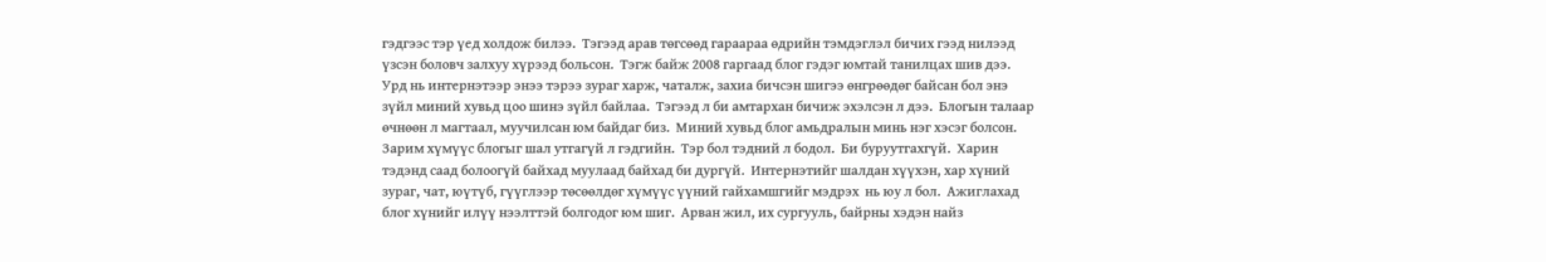гэдгээс тэр үед холдож билээ.  Тэгээд арав төгсөөд гараараа өдрийн тэмдэглэл бичих гээд нилээд үзсэн боловч залхуу хүрээд больсон.  Тэгж байж 2008 гаргаад блог гэдэг юмтай танилцах шив дээ.  Урд нь интернэтээр энээ тэрээ зураг харж, чаталж, захиа бичсэн шигээ өнгрөөдөг байсан бол энэ зүйл миний хувьд цоо шинэ зүйл байлаа.  Тэгээд л би амтархан бичиж эхэлсэн л дээ.  Блогын талаар өчнөөн л магтаал, муучилсан юм байдаг биз.  Миний хувьд блог амьдралын минь нэг хэсэг болсон.  Зарим хүмүүс блогыг шал утгагүй л гэдгийн.  Тэр бол тэдний л бодол.  Би буруутгахгүй.  Харин тэдэнд саад болоогүй байхад муулаад байхад би дургүй.  Интернэтийг шалдан хүүхэн, хар хүний зураг, чат, юүтүб, гүүглээр төсөөлдөг хүмүүс үүний гайхамшгийг мэдрэх  нь юу л бол.  Ажиглахад блог хүнийг илүү нээлттэй болгодог юм шиг.  Арван жил, их сургууль, байрны хэдэн найз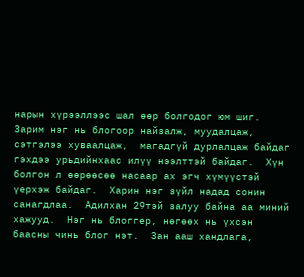нарын хүрээллээс шал өөр болгодог юм шиг.  Зарим нэг нь блогоор найзалж, муудалцаж, сэтгэлээ хуваалцаж,  магадгүй дурлалцаж байдаг гэхдээ урьдийнхаас илүү нээлттэй байдаг.  Хүн болгон л өөрөөсөө насаар ах эгч хүмүүстэй үерхэж байдаг.  Харин нэг зүйл надад сонин санагдлаа.  Адилхан 29тэй залуу байна аа миний хажууд.  Нэг нь блоггер, нөгөөх нь үхсэн баасны чинь блог нэт.  Зан ааш хандлага,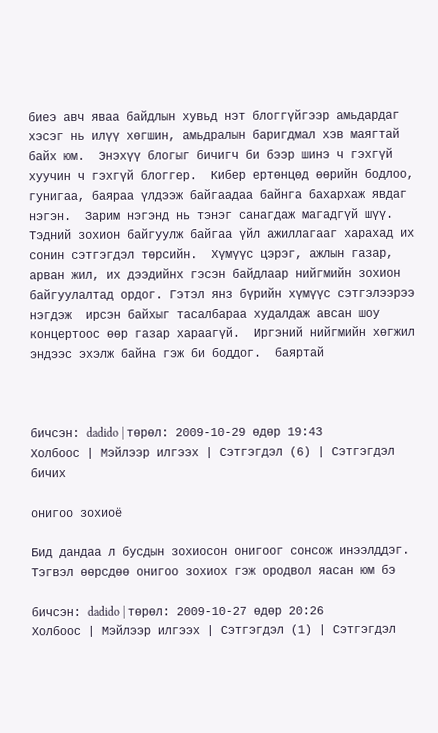биеэ авч яваа байдлын хувьд нэт блоггүйгээр амьдардаг хэсэг нь илүү хөгшин, амьдралын баригдмал хэв маягтай байх юм.  Энэхүү блогыг бичигч би бээр шинэ ч гэхгүй хуучин ч гэхгүй блоггер.  Кибер ертөнцөд өөрийн бодлоо, гунигаа, баяраа үлдээж байгаадаа байнга бахархаж явдаг нэгэн.  Зарим нэгэнд нь тэнэг санагдаж магадгүй шүү.  Тэдний зохион байгуулж байгаа үйл ажиллагааг харахад их сонин сэтгэгдэл төрсийн.  Хүмүүс цэрэг, ажлын газар, арван жил, их дээдийнх гэсэн байдлаар нийгмийн зохион байгуулалтад ордог. Гэтэл янз бүрийн хүмүүс сэтгэлээрээ нэгдэж  ирсэн байхыг тасалбараа худалдаж авсан шоу концертоос өөр газар хараагүй.  Иргэний нийгмийн хөгжил эндээс эхэлж байна гэж би боддог.  баяртай



бичсэн: dadido | төрөл: 2009-10-29 өдөр 19:43
Холбоос | Мэйлээр илгээх | Сэтгэгдэл (6) | Сэтгэгдэл бичих

онигоо зохиоё

Бид дандаа л бусдын зохиосон онигоог сонсож инээлддэг.  Тэгвэл өөрсдөө онигоо зохиох гэж ородвол яасан юм бэ

бичсэн: dadido | төрөл: 2009-10-27 өдөр 20:26
Холбоос | Мэйлээр илгээх | Сэтгэгдэл (1) | Сэтгэгдэл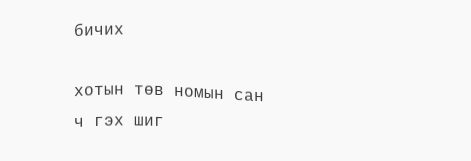бичих

хотын төв номын сан ч гэх шиг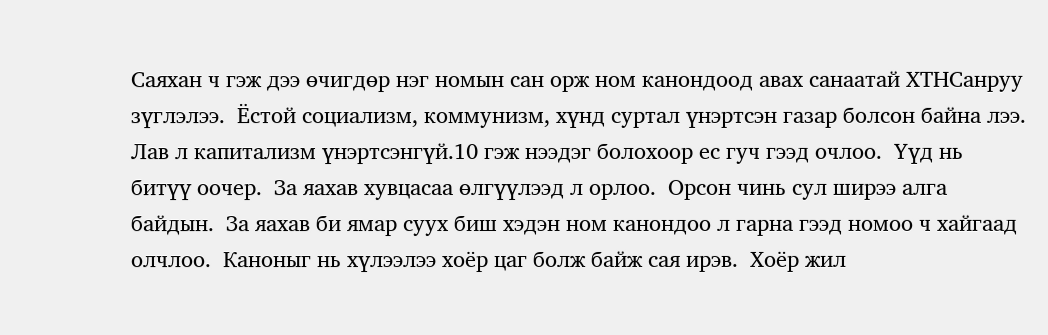Саяхан ч гэж дээ өчигдөр нэг номын сан орж ном канондоод авах санаатай ХТНСанруу зүглэлээ.  Ёстой социализм, коммунизм, хүнд суртал үнэртсэн газар болсон байна лээ.  Лав л капитализм үнэртсэнгүй.10 гэж нээдэг болохоор ес гуч гээд очлоо.  Үүд нь битүү оочер.  За яахав хувцасаа өлгүүлээд л орлоо.  Орсон чинь сул ширээ алга байдын.  За яахав би ямар суух биш хэдэн ном канондоо л гарна гээд номоо ч хайгаад олчлоо.  Каноныг нь хүлээлээ хоёр цаг болж байж сая ирэв.  Хоёр жил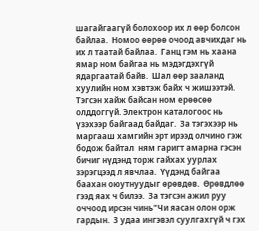шагайгаагүй болохоор их л өөр болсон байлаа.  Номоо өөрөө очоод авчихдаг нь их л таатай байлаа.  Ганц гэм нь хаана ямар ном байгаа нь мэдэгдэхгүй ядаргаатай байв.  Шал өөр зааланд хуулийн ном хэвтэж байх ч жишээтэй.  Тэгсэн хайж байсан ном ерөөсөө олддоггүй. Электрон каталогоос нь үзэхээр байгаад байдаг.  За тэгэхээр нь маргааш хамгийн эрт ирээд олчино гэж бодож байтал  ням гаригт амарна гэсэн бичиг нүдэнд торж гайхах уурлах зэрэгцээд л явчлаа.  Үүдэнд байгаа баахан оюутнуудыг өрөвдөв.  Өрөвдлөө гээд яах ч билээ.  За тэгсэн ажил руу оччоод ирсэн чинь"Чи яасан олон орж гардын.  3 удаа ингэвэл суулгахгүй ч гэх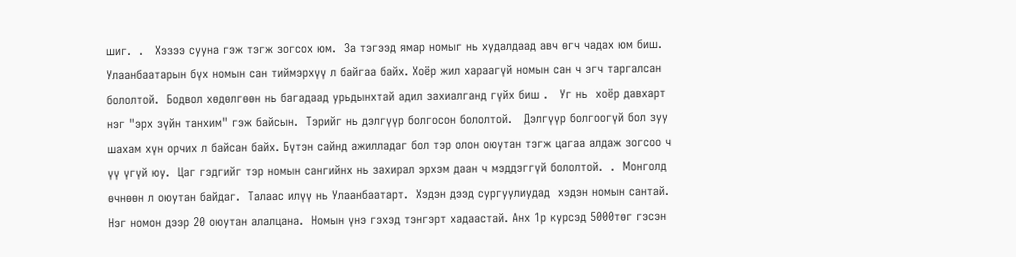шиг.  .   Хэзээ сууна гэж тэгж зогсох юм.  За тэгээд ямар номыг нь худалдаад авч өгч чадах юм биш.  Улаанбаатарын бүх номын сан тиймэрхүү л байгаа байх. Хоёр жил хараагүй номын сан ч эгч таргалсан бололтой.  Бодвол хөдөлгөөн нь багадаад урьдынхтай адил захиалганд гүйх биш .   Уг нь  хоёр давхарт нэг "эрх зүйн танхим" гэж байсын.  Тэрийг нь дэлгүүр болгосон бололтой.   Дэлгүүр болгоогүй бол зуу шахам хүн орчих л байсан байх. Бүтэн сайнд ажилладаг бол тэр олон оюутан тэгж цагаа алдаж зогсоо ч үү үгүй юу.  Цаг гэдгийг тэр номын сангийнх нь захирал эрхэм даан ч мэддэггүй бололтой.  .  Монголд өчнөөн л оюутан байдаг.  Талаас илүү нь Улаанбаатарт.  Хэдэн дээд сургуулиудад  хэдэн номын сантай. Нэг номон дээр 20 оюутан алалцана.  Номын үнэ гэхэд тэнгэрт хадаастай. Анх 1р курсэд 5000төг гэсэн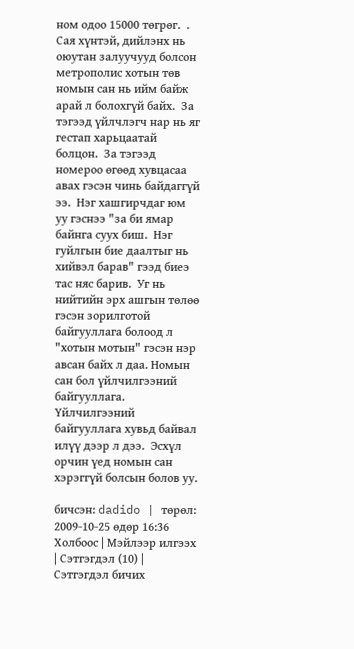ном одоо 15000 төгрөг.  .  Сая хүнтэй, дийлэнх нь оюутан залуучууд болсон метрополис хотын төв номын сан нь ийм байж арай л болохгүй байх.  За тэгээд үйлчлэгч нар нь яг гестап харьцаатай болцон.  За тэгээд номероо өгөөд хувцасаа авах гэсэн чинь байдаггүй ээ.  Нэг хашгирчдаг юм уу гэснээ "за би ямар байнга суух биш.  Нэг гуйлгын бие даалтыг нь хийвэл барав" гээд биеэ тас няс барив.  Уг нь нийтийн эрх ашгын төлөө гэсэн зорилготой байгууллага болоод л "хотын мотын" гэсэн нэр авсан байх л даа. Номын сан бол үйлчилгээний байгууллага.  Үйлчилгээний байгууллага хувьд байвал илүү дээр л дээ.  Эсхүл орчин үед номын сан хэрэггүй болсын болов уу.

бичсэн: dadido | төрөл: 2009-10-25 өдөр 16:36
Холбоос | Мэйлээр илгээх | Сэтгэгдэл (10) | Сэтгэгдэл бичих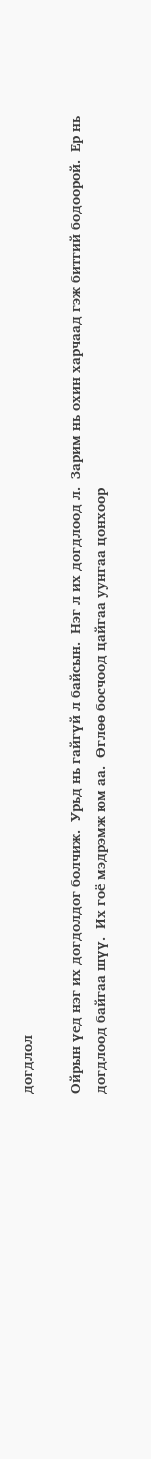догдлол

Ойрын үед нэг их догдолдог болчиж.  Урьд нь гайгүй л байсын.  Нэг л их догдлоод л.  Зарим нь охин харчаад гэж битгий бодоорой.  Ер нь догдлоод байгаа шүү.  Их гоё мэдрэмж юм аа.  Өглөө босчоод цайгаа уунгаа цонхоор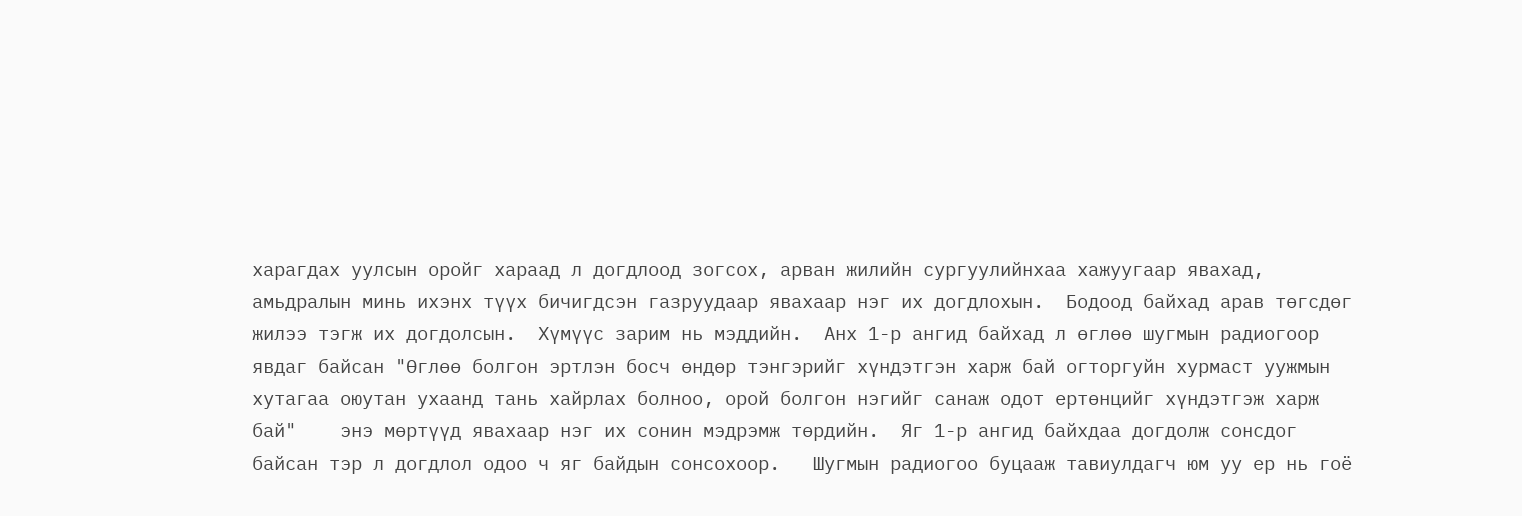харагдах уулсын оройг хараад л догдлоод зогсох, арван жилийн сургуулийнхаа хажуугаар явахад, амьдралын минь ихэнх түүх бичигдсэн газруудаар явахаар нэг их догдлохын.  Бодоод байхад арав төгсдөг жилээ тэгж их догдолсын.  Хүмүүс зарим нь мэддийн.  Анх 1-р ангид байхад л өглөө шугмын радиогоор явдаг байсан "Өглөө болгон эртлэн босч өндөр тэнгэрийг хүндэтгэн харж бай огторгуйн хурмаст уужмын хутагаа оюутан ухаанд тань хайрлах болноо, орой болгон нэгийг санаж одот ертөнцийг хүндэтгэж харж бай"    энэ мөртүүд явахаар нэг их сонин мэдрэмж төрдийн.  Яг 1-р ангид байхдаа догдолж сонсдог байсан тэр л догдлол одоо ч яг байдын сонсохоор.   Шугмын радиогоо буцааж тавиулдагч юм уу ер нь гоё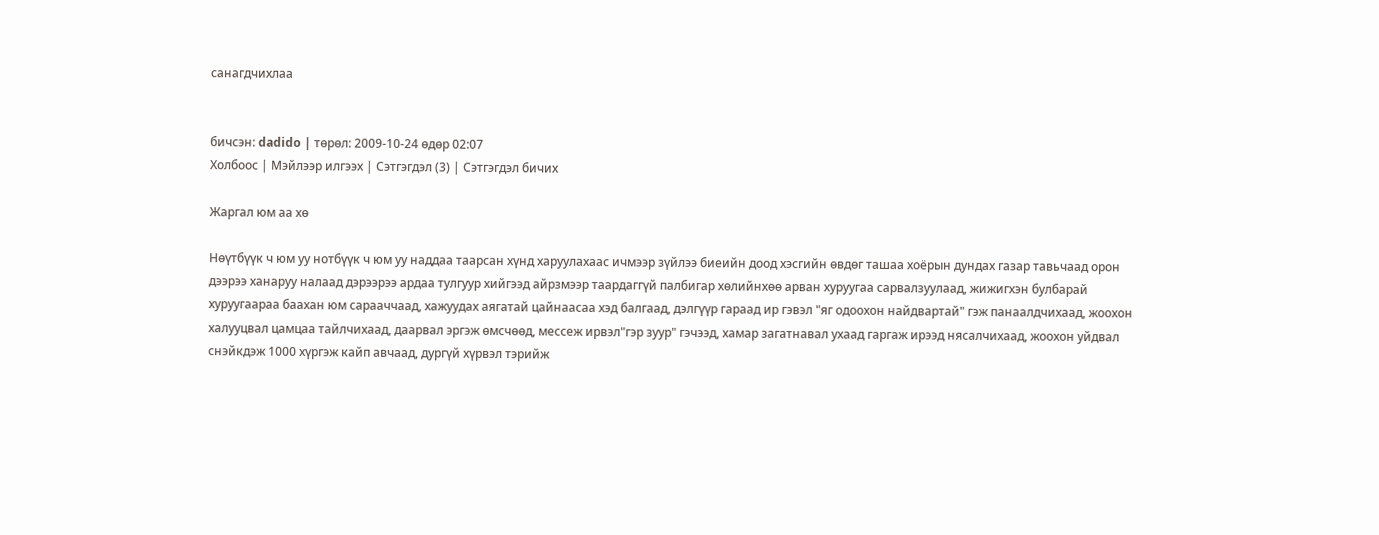санагдчихлаа


бичсэн: dadido | төрөл: 2009-10-24 өдөр 02:07
Холбоос | Мэйлээр илгээх | Сэтгэгдэл (3) | Сэтгэгдэл бичих

Жаргал юм аа хө

Нөүтбүүк ч юм уу нотбүүк ч юм уу наддаа таарсан хүнд харуулахаас ичмээр зүйлээ биеийн доод хэсгийн өвдөг ташаа хоёрын дундах газар тавьчаад орон дээрээ ханаруу налаад дэрээрээ ардаа тулгуур хийгээд айрзмээр таардаггүй палбигар хөлийнхөө арван хуруугаа сарвалзуулаад, жижигхэн булбарай хуруугаараа баахан юм сарааччаад, хажуудах аягатай цайнаасаа хэд балгаад, дэлгүүр гараад ир гэвэл "яг одоохон найдвартай" гэж панаалдчихаад, жоохон халууцвал цамцаа тайлчихаад, даарвал эргэж өмсчөөд, мессеж ирвэл"гэр зуур" гэчээд, хамар загатнавал ухаад гаргаж ирээд нясалчихаад, жоохон уйдвал снэйкдэж 1000 хүргэж кайп авчаад, дургүй хүрвэл тэрийж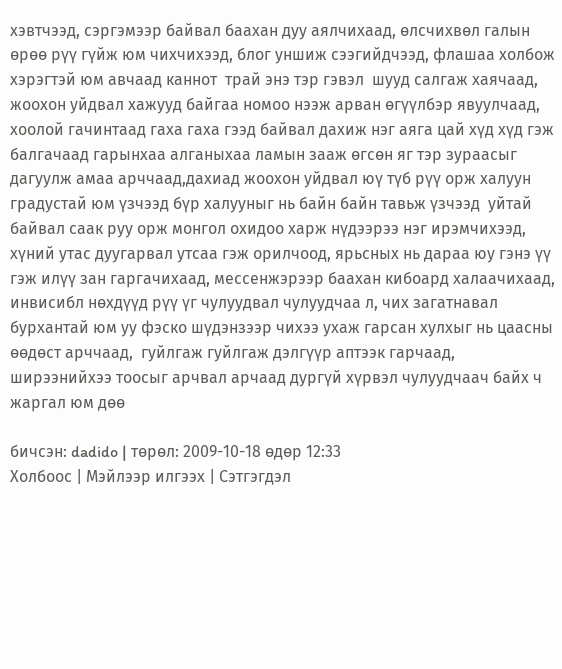хэвтчээд, сэргэмээр байвал баахан дуу аялчихаад, өлсчихвөл галын өрөө рүү гүйж юм чихчихээд, блог уншиж сээгийдчээд, флашаа холбож хэрэгтэй юм авчаад каннот  трай энэ тэр гэвэл  шууд салгаж хаячаад, жоохон уйдвал хажууд байгаа номоо нээж арван өгүүлбэр явуулчаад, хоолой гачинтаад гаха гаха гээд байвал дахиж нэг аяга цай хүд хүд гэж балгачаад гарынхаа алганыхаа ламын зааж өгсөн яг тэр зураасыг дагуулж амаа арччаад,дахиад жоохон уйдвал юү түб рүү орж халуун градустай юм үзчээд бүр халууныг нь байн байн тавьж үзчээд  уйтай байвал саак руу орж монгол охидоо харж нүдээрээ нэг ирэмчихээд, хүний утас дуугарвал утсаа гэж орилчоод, ярьсных нь дараа юу гэнэ үү гэж илүү зан гаргачихаад, мессенжэрээр баахан кибоард халаачихаад, инвисибл нөхдүүд рүү үг чулуудвал чулуудчаа л, чих загатнавал бурхантай юм уу фэско шүдэнзээр чихээ ухаж гарсан хулхыг нь цаасны өөдөст арччаад,  гуйлгаж гуйлгаж дэлгүүр аптээк гарчаад,  ширээнийхээ тоосыг арчвал арчаад дургүй хүрвэл чулуудчаач байх ч жаргал юм дөө

бичсэн: dadido | төрөл: 2009-10-18 өдөр 12:33
Холбоос | Мэйлээр илгээх | Сэтгэгдэл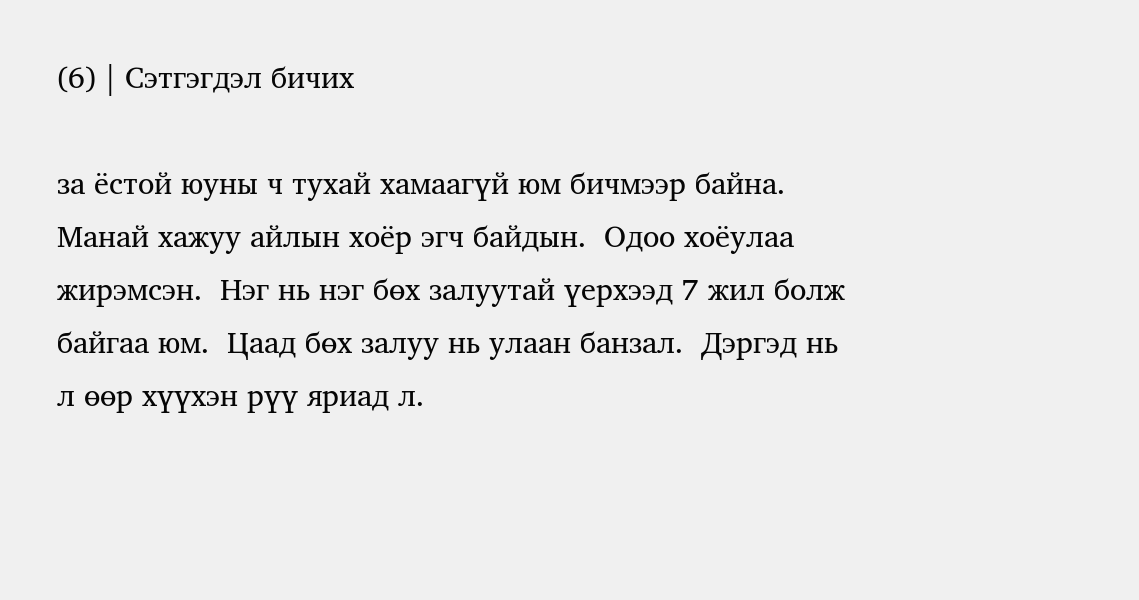(6) | Сэтгэгдэл бичих

за ёстой юуны ч тухай хамаагүй юм бичмээр байна.  Манай хажуу айлын хоёр эгч байдын.  Одоо хоёулаа жирэмсэн.  Нэг нь нэг бөх залуутай үерхээд 7 жил болж байгаа юм.  Цаад бөх залуу нь улаан банзал.  Дэргэд нь л өөр хүүхэн рүү яриад л.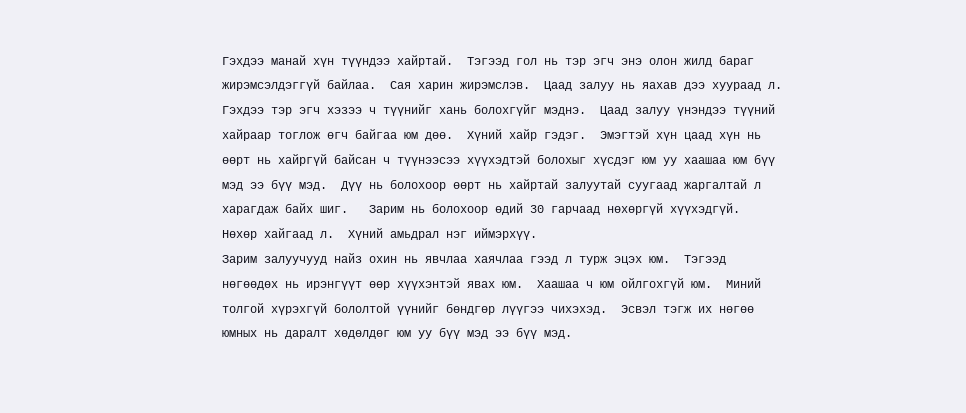Гэхдээ манай хүн түүндээ хайртай.  Тэгээд гол нь тэр эгч энэ олон жилд бараг жирэмсэлдэггүй байлаа.  Сая харин жирэмслэв.  Цаад залуу нь яахав дээ хуураад л.   Гэхдээ тэр эгч хэзээ ч түүнийг хань болохгүйг мэднэ.  Цаад залуу үнэндээ түүний хайраар тоглож өгч байгаа юм дөө.  Хүний хайр гэдэг.  Эмэгтэй хүн цаад хүн нь өөрт нь хайргүй байсан ч түүнээсээ хүүхэдтэй болохыг хүсдэг юм уу хаашаа юм бүү  мэд ээ бүү мэд.  Дүү нь болохоор өөрт нь хайртай залуутай суугаад жаргалтай л харагдаж байх шиг.   Зарим нь болохоор өдий 30 гарчаад нөхөргүй хүүхэдгүй.  Нөхөр хайгаад л.  Хүний амьдрал нэг иймэрхүү.
Зарим залуучууд найз охин нь явчлаа хаячлаа гээд л турж эцэх юм.  Тэгээд нөгөөдөх нь ирэнгүүт өөр хүүхэнтэй явах юм.  Хаашаа ч юм ойлгохгүй юм.  Миний толгой хүрэхгүй бололтой үүнийг бөндгөр лүүгээ чихэхэд.  Эсвэл тэгж их нөгөө юмных нь даралт хөдөлдөг юм уу бүү мэд ээ бүү мэд.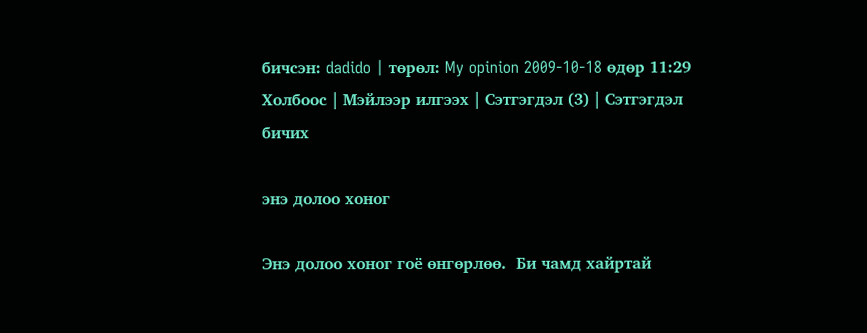бичсэн: dadido | төрөл: My opinion 2009-10-18 өдөр 11:29
Холбоос | Мэйлээр илгээх | Сэтгэгдэл (3) | Сэтгэгдэл бичих

энэ долоо хоног

Энэ долоо хоног гоё өнгөрлөө.  Би чамд хайртай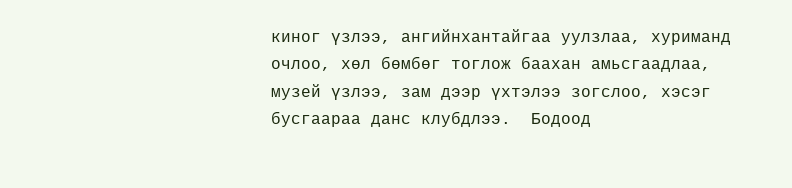киног үзлээ, ангийнхантайгаа уулзлаа, хуриманд очлоо, хөл бөмбөг тоглож баахан амьсгаадлаа, музей үзлээ, зам дээр үхтэлээ зогслоо, хэсэг бусгаараа данс клубдлээ.  Бодоод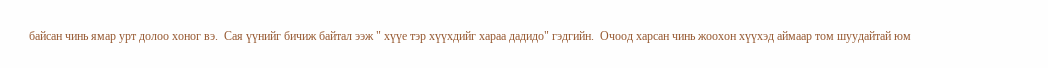байсан чинь ямар урт долоо хоног вэ.  Сая үүнийг бичиж байтал ээж " хүүе тэр хүүхдийг хараа дадидо" гэдгийн.  Очоод харсан чинь жоохон хүүхэд аймаар том шуудайтай юм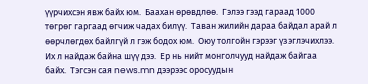үүрчихсэн явж байх юм.  Баахан өрөвдлөө.  Гэлээ гээд гараад 1000 төгрөг гаргаад өгчиж чадах билүү.  Таван жилийн дараа байдал арай л өөрчлөгдөх байлгүй л гэж бодох юм.  Оюу толгойн гэрээг үзэглэчихлээ.  Их л найдаж байна шүү дээ.  Ер нь нийт монголчууд найдаж байгаа байх.  Тэгсэн сая news.mn дээрээс оросуудын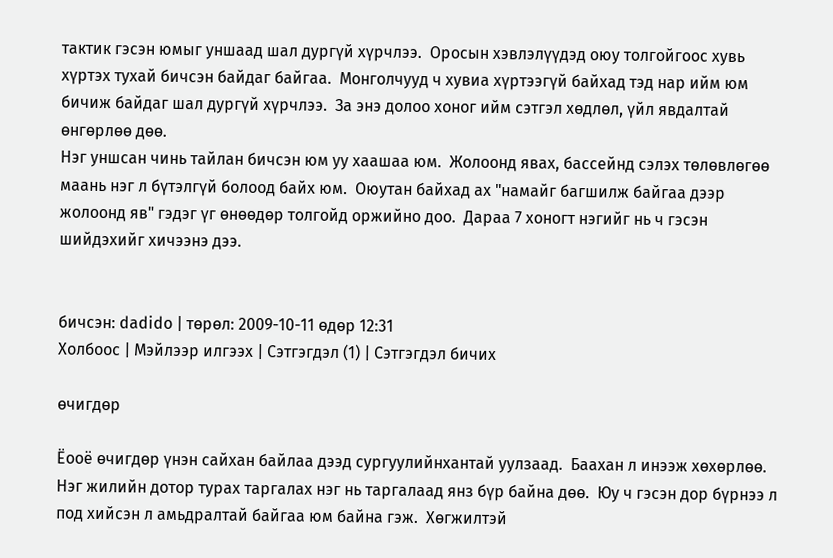тактик гэсэн юмыг уншаад шал дургүй хүрчлээ.  Оросын хэвлэлүүдэд оюу толгойгоос хувь хүртэх тухай бичсэн байдаг байгаа.  Монголчууд ч хувиа хүртээгүй байхад тэд нар ийм юм бичиж байдаг шал дургүй хүрчлээ.  За энэ долоо хоног ийм сэтгэл хөдлөл, үйл явдалтай өнгөрлөө дөө.
Нэг уншсан чинь тайлан бичсэн юм уу хаашаа юм.  Жолоонд явах, бассейнд сэлэх төлөвлөгөө маань нэг л бүтэлгүй болоод байх юм.  Оюутан байхад ах "намайг багшилж байгаа дээр жолоонд яв" гэдэг үг өнөөдөр толгойд оржийно доо.  Дараа 7 хоногт нэгийг нь ч гэсэн шийдэхийг хичээнэ дээ.


бичсэн: dadido | төрөл: 2009-10-11 өдөр 12:31
Холбоос | Мэйлээр илгээх | Сэтгэгдэл (1) | Сэтгэгдэл бичих

өчигдөр

Ёооё өчигдөр үнэн сайхан байлаа дээд сургуулийнхантай уулзаад.  Баахан л инээж хөхөрлөө.  Нэг жилийн дотор турах таргалах нэг нь таргалаад янз бүр байна дөө.  Юу ч гэсэн дор бүрнээ л под хийсэн л амьдралтай байгаа юм байна гэж.  Хөгжилтэй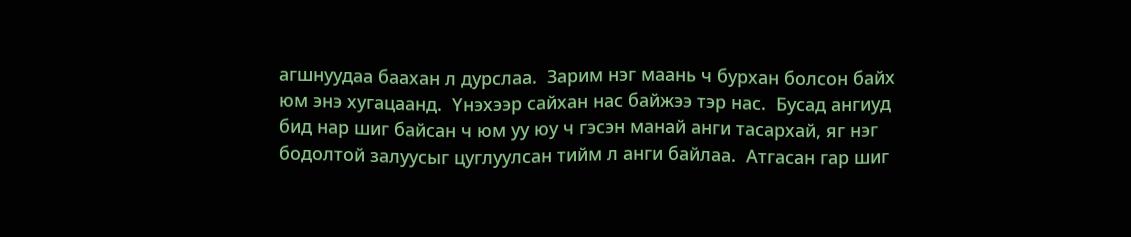агшнуудаа баахан л дурслаа.  Зарим нэг маань ч бурхан болсон байх юм энэ хугацаанд.  Үнэхээр сайхан нас байжээ тэр нас.  Бусад ангиуд бид нар шиг байсан ч юм уу юу ч гэсэн манай анги тасархай, яг нэг бодолтой залуусыг цуглуулсан тийм л анги байлаа.  Атгасан гар шиг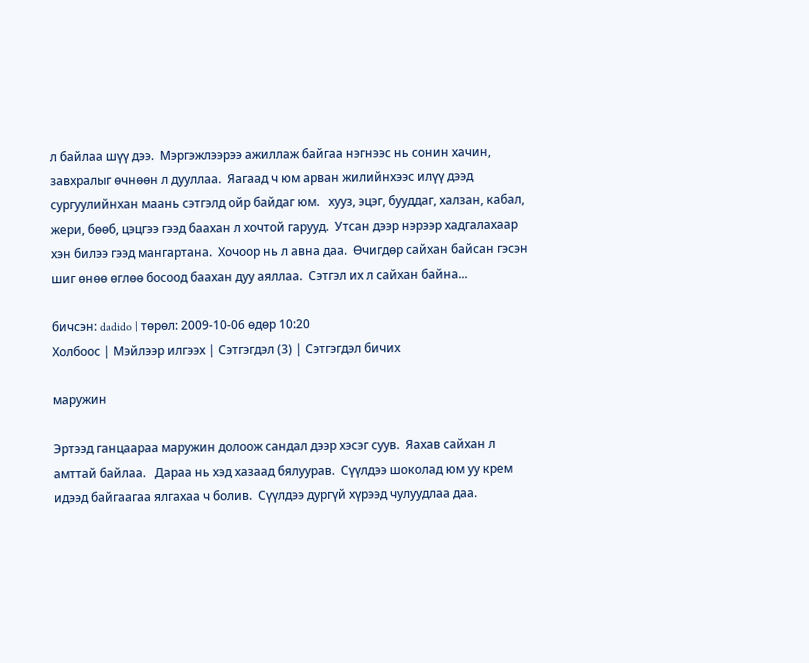л байлаа шүү дээ.  Мэргэжлээрээ ажиллаж байгаа нэгнээс нь сонин хачин, завхралыг өчнөөн л дууллаа.  Яагаад ч юм арван жилийнхээс илүү дээд сургуулийнхан маань сэтгэлд ойр байдаг юм.   хууз, эцэг, бууддаг, халзан, кабал, жери, бөөб, цэцгээ гээд баахан л хочтой гарууд.  Утсан дээр нэрээр хадгалахаар хэн билээ гээд мангартана.  Хочоор нь л авна даа.  Өчигдөр сайхан байсан гэсэн шиг өнөө өглөө босоод баахан дуу аяллаа.  Сэтгэл их л сайхан байна...

бичсэн: dadido | төрөл: 2009-10-06 өдөр 10:20
Холбоос | Мэйлээр илгээх | Сэтгэгдэл (3) | Сэтгэгдэл бичих

маружин

Эртээд ганцаараа маружин долоож сандал дээр хэсэг суув.  Яахав сайхан л амттай байлаа.   Дараа нь хэд хазаад бялуурав.  Сүүлдээ шоколад юм уу крем идээд байгаагаа ялгахаа ч болив.  Сүүлдээ дургүй хүрээд чулуудлаа даа.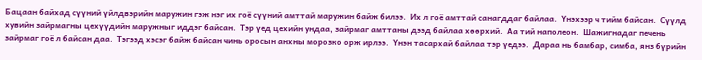Бацаан байхад сүүний үйлдвэрийн маружин гэж нэг их гоё сүүний амттай маружин байж билээ.  Их л гоё амттай санагддаг байлаа.  Үнэхээр ч тийм байсан.  Сүүлд хувийн зайрмагны цехүүдийн маружныг иддэг байсан.  Тэр үед цехийн ундаа, зайрмаг амттаны дээд байлаа хөөрхий.  Аа тий наполеон.  Шажигнадаг печень зайрмаг гоё л байсан даа.  Тэгээд хэсэг байж байсан чинь оросын анхны морозко орж ирлээ.  Үнэн тасархай байлаа тэр үедээ.  Дараа нь бамбар, симба, янз бүрийн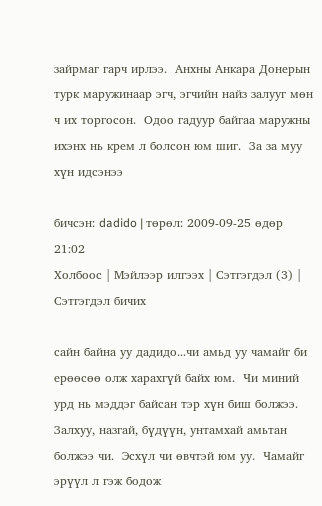зайрмаг гарч ирлээ.  Анхны Анкара Донерын турк маружинаар эгч, эгчийн найз залууг мөн ч их торгосон.  Одоо гадуур байгаа маружны ихэнх нь крем л болсон юм шиг.  За за муу хүн идсэнээ

бичсэн: dadido | төрөл: 2009-09-25 өдөр 21:02
Холбоос | Мэйлээр илгээх | Сэтгэгдэл (3) | Сэтгэгдэл бичих

сайн байна уу дадидо...чи амьд уу чамайг би ерөөсөө олж харахгүй байх юм.  Чи миний урд нь мэддэг байсан тэр хүн биш болжээ.  Залхуу, назгай, бүдүүн, унтамхай амьтан болжээ чи.  Эсхүл чи өвчтэй юм уу.  Чамайг эрүүл л гэж бодож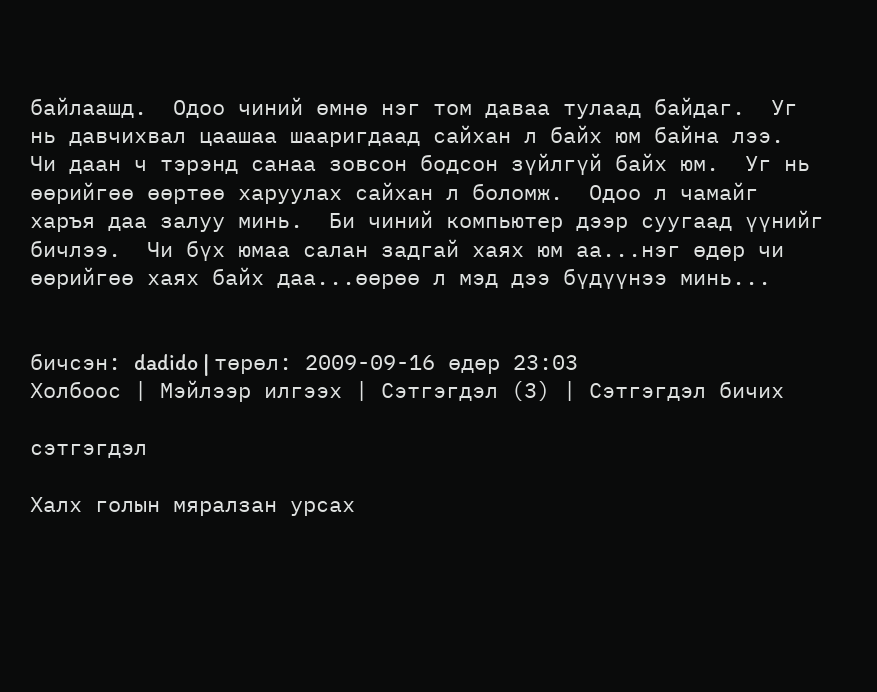байлаашд.  Одоо чиний өмнө нэг том даваа тулаад байдаг.  Уг нь давчихвал цаашаа шааригдаад сайхан л байх юм байна лээ.  Чи даан ч тэрэнд санаа зовсон бодсон зүйлгүй байх юм.  Уг нь өөрийгөө өөртөө харуулах сайхан л боломж.  Одоо л чамайг харъя даа залуу минь.  Би чиний компьютер дээр суугаад үүнийг бичлээ.  Чи бүх юмаа салан задгай хаях юм аа...нэг өдөр чи өөрийгөө хаях байх даа...өөрөө л мэд дээ бүдүүнээ минь...


бичсэн: dadido | төрөл: 2009-09-16 өдөр 23:03
Холбоос | Мэйлээр илгээх | Сэтгэгдэл (3) | Сэтгэгдэл бичих

сэтгэгдэл

Халх голын мяралзан урсах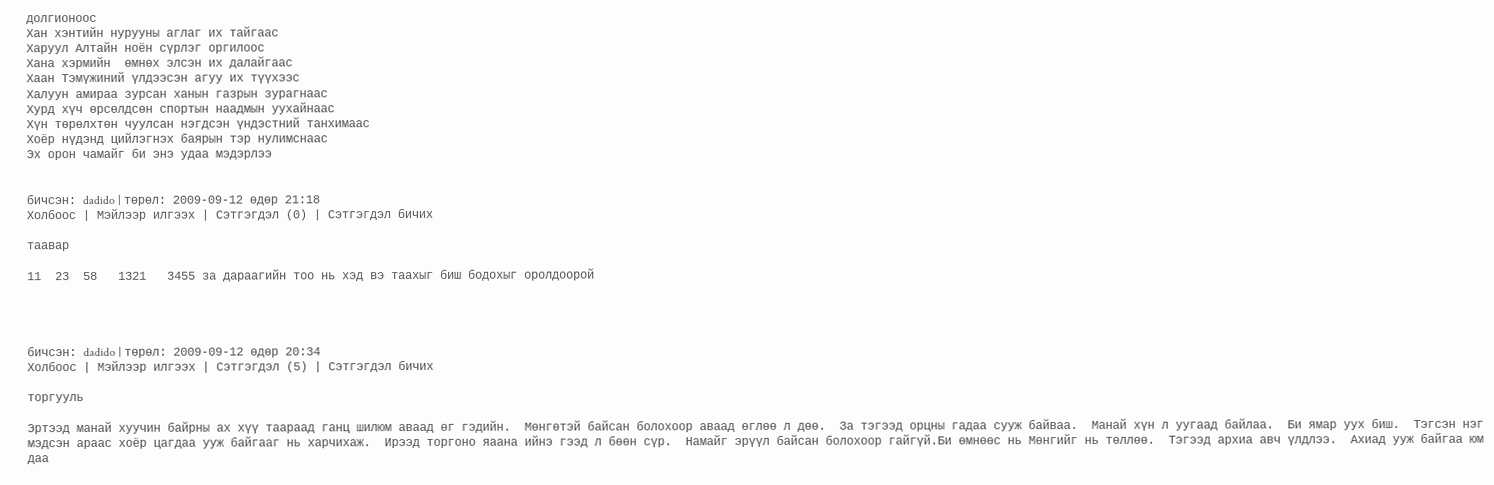долгионоос
Хан хэнтийн нурууны аглаг их тайгаас
Харуул Алтайн ноён сүрлэг оргилоос
Хана хэрмийн  өмнөх элсэн их далайгаас
Хаан Тэмүжиний үлдээсэн агуу их түүхээс
Халуун амираа зурсан ханын газрын зурагнаас
Хурд хүч өрсөлдсөн спортын наадмын уухайнаас
Хүн төрөлхтөн чуулсан нэгдсэн үндэстний танхимаас
Хоёр нүдэнд цийлэгнэх баярын тэр нулимснаас
Эх орон чамайг би энэ удаа мэдэрлээ


бичсэн: dadido | төрөл: 2009-09-12 өдөр 21:18
Холбоос | Мэйлээр илгээх | Сэтгэгдэл (0) | Сэтгэгдэл бичих

таавар

11  23  58   1321   3455 за дараагийн тоо нь хэд вэ таахыг биш бодохыг оролдоорой




бичсэн: dadido | төрөл: 2009-09-12 өдөр 20:34
Холбоос | Мэйлээр илгээх | Сэтгэгдэл (5) | Сэтгэгдэл бичих

торгууль

Эртээд манай хуучин байрны ах хүү таараад ганц шилюм аваад өг гэдийн.  Мөнгөтэй байсан болохоор аваад өглөө л дөө.  За тэгээд орцны гадаа сууж байваа.  Манай хүн л уугаад байлаа.  Би ямар уух биш.  Тэгсэн нэг мэдсэн араас хоёр цагдаа ууж байгааг нь харчихаж.  Ирээд торгоно яаана ийнэ гээд л бөөн сүр.  Намайг эрүүл байсан болохоор гайгүй.Би өмнөөс нь Мөнгийг нь төллөө.  Тэгээд архиа авч үлдлээ.  Ахиад ууж байгаа юм даа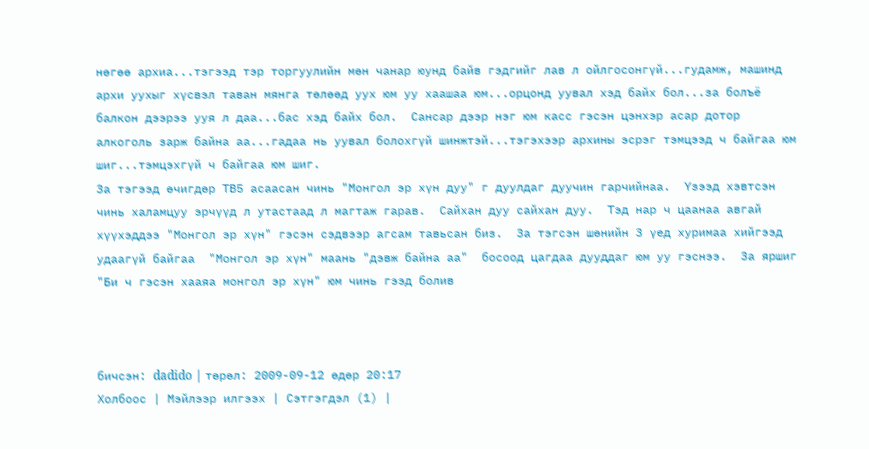нөгөө архиа...тэгээд тэр торгуулийн мөн чанар юунд байв гэдгийг лав л ойлгосонгүй...гудамж, машинд архи уухыг хүсвэл таван мянга төлөөд уух юм уу хаашаа юм...орцонд уувал хэд байх бол...за болъё балкон дээрээ ууя л даа...бас хэд байх бол.  Сансар дээр нэг юм касс гэсэн цэнхэр асар дотор алкоголь зарж байна аа...гадаа нь уувал болохгүй шинжтэй...тэгэхээр архины эсрэг тэмцээд ч байгаа юм шиг...тэмцэхгүй ч байгаа юм шиг.
За тэгээд өчигдөр ТВ5 асаасан чинь "Монгол эр хүн дуу" г дуулдаг дуучин гарчийнаа.  Үзээд хэвтсэн чинь халамцуу эрчүүд л утастаад л магтаж гарав.  Сайхан дуу сайхан дуу.  Тэд нар ч цаанаа авгай хүүхэддээ "Монгол эр хүн" гэсэн сэдвээр агсам тавьсан биз.  За тэгсэн шөнийн 3 үед хуримаа хийгээд удаагүй байгаа  "Монгол эр хүн" маань "дэвж байна аа"  босоод цагдаа дууддаг юм уу гэснээ.  За яршиг "Би ч гэсэн хааяа монгол эр хүн" юм чинь гээд болив



бичсэн: dadido | төрөл: 2009-09-12 өдөр 20:17
Холбоос | Мэйлээр илгээх | Сэтгэгдэл (1) |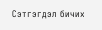Сэтгэгдэл бичих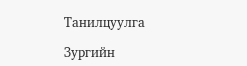Танилцуулга

Зургийн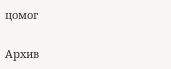цомог

Архив